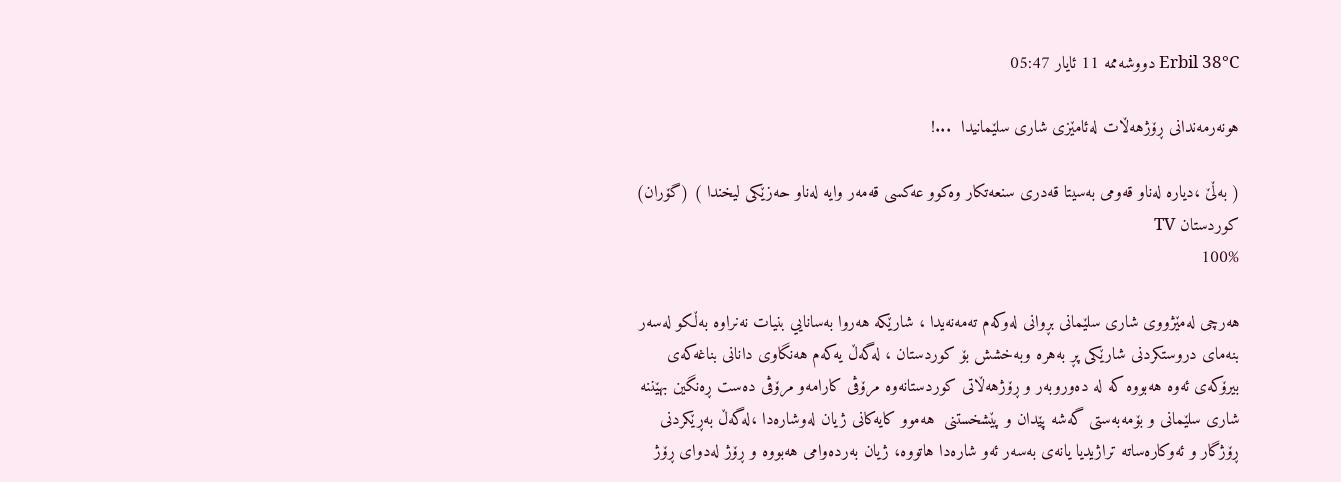Erbil 38°C دووشەممە 11 ئایار 05:47

هونه‌رمه‌ندانی ڕۆژهه‌ڵات لەئامێزی شاری سلێمانیدا  ...!

( به‌ڵێ ،دياره‌ له‌ناو قه‌ومى به‌سيتا قه‌درى سنعه‌تكار وه‌كوو عه‌كسى قه‌مه‌ر وايه‌ له‌ناو حه‌زێكى ليخندا ) (گۆران)
کوردستان TV
100%

هه‌رچى له‌مێژووى شارى سلێمانى بڕوانى له‌وكه‌م ته‌مه‌نه‌يدا ، شارێكه‌ هه‌روا به‌سانايي بنيات نه‌نراوه‌ به‌ڵكو له‌سه‌ر بنه‌ماى دروستكردنى شارێكى پڕ به‌هره‌ وبه‌خشش بۆ كوردستان ، له‌گه‌ڵ يه‌كه‌م هه‌نگاوى دانانى بناغه‌كه‌ى بيرۆكه‌ى ئه‌وه‌ هه‌بووه‌ كه‌ له‌ ده‌وروبه‌ر و ڕۆژهه‌ڵاتى كوردستانه‌وه‌ مرۆڤى كارامه‌و مرۆڤى ده‌ست ڕه‌نگين بهێننه‌ شارى سلێمانى و بۆمه‌به‌ستى گه‌شه‌ پێدان و پێشخستنى  هه‌موو كايه‌كانى ژيان له‌وشاره‌دا ،له‌گه‌ڵ به‌ڕێكردنى ڕۆژگار و ئه‌وكاره‌ساته‌ تراژيديا يانه‌ى به‌سه‌ر ئه‌و شاره‌دا هاتووه‌، ژيان به‌رده‌وامى هه‌بووه‌ و ڕۆژ له‌دواى ڕۆژ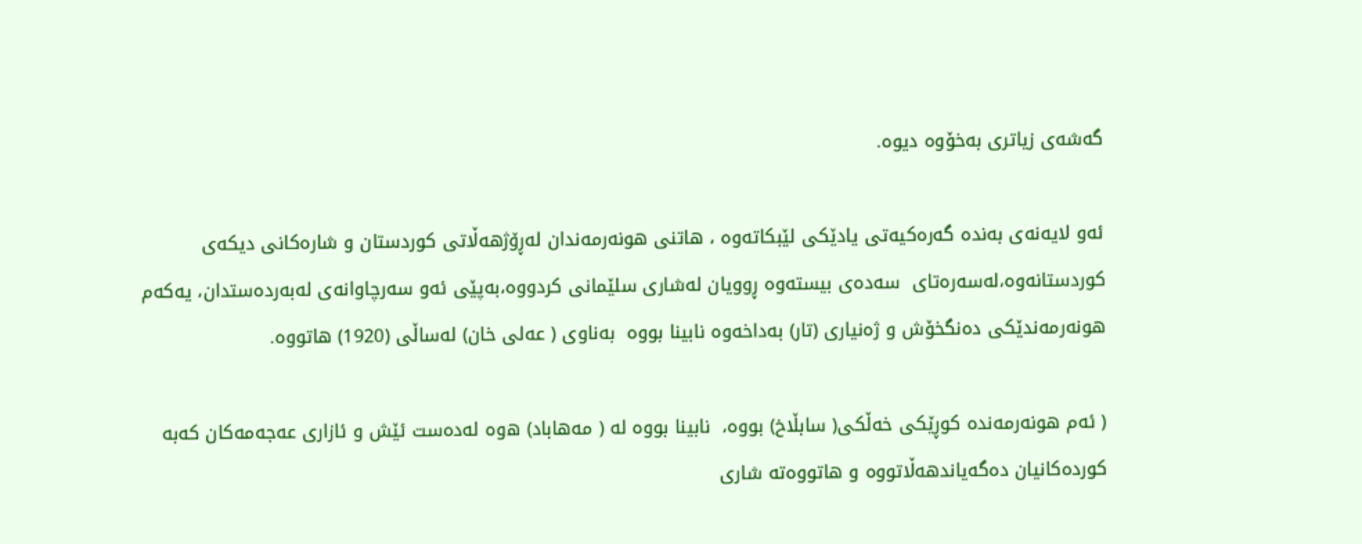گه‌شه‌ى زیاتری به‌خۆوه‌ ديوه‌.

ئه‌و لايه‌نه‌ى به‌نده‌ گه‌ره‌كيه‌تى يادێكى لێبكاته‌وه‌ ، هاتنى هونه‌رمه‌ندان له‌ڕۆژهه‌ڵاتى كوردستان و شاره‌كانى ديكه‌ى كوردستانه‌وه‌،له‌سه‌ره‌تاى  سه‌ده‌ى بيسته‌وه‌ ڕوويان له‌شارى سلێمانى كردووه‌،به‌پێی ئه‌و سه‌رچاوانه‌ی له‌به‌رده‌ستدان، یه‌كه‌م هونه‌رمه‌ندێكی ده‌نگخۆش و ژه‌نیاری (تار) به‌داخه‌وه‌ نابینا بووه‌  به‌ناوی ( عه‌لی خان) له‌ساڵی (1920) هاتووه‌.

( ئه‌م هونه‌رمه‌نده‌ كوڕێكی خه‌ڵكی( سابڵاخ) بووه‌،  نابینا بووه‌ له‌ ( مه‌هاباد) ه‌وه‌ له‌ده‌ست ئێش و ئازاری عه‌جه‌مه‌كان كه‌به‌ كورده‌كانیان ده‌گه‌یاندهه‌ڵاتووه‌ و هاتووه‌ته‌ شاری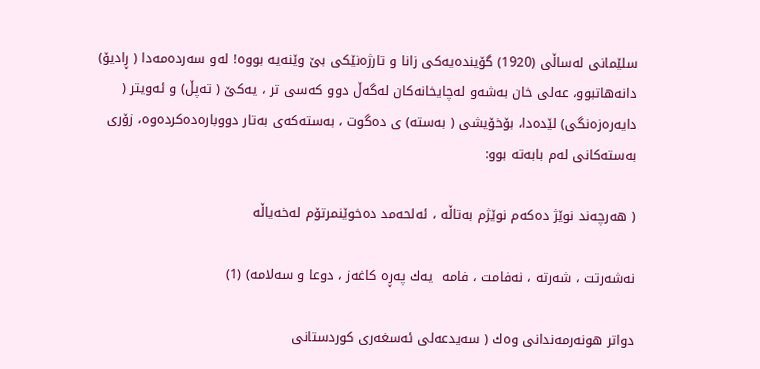سلێمانی له‌ساڵی (1920) گۆینده‌یه‌كی زانا و تارژه‌نێكی بێ وێنه‌یه‌ بووه‌! له‌و سه‌رده‌مه‌دا ( ڕادیۆ) دانه‌هاتبوو، عه‌لی خان به‌شه‌و له‌چایخانه‌كان له‌گه‌ڵ دوو كه‌سی تر ، یه‌كێ ( ته‌پڵ) و ئه‌ویتر ( دایه‌ره‌زه‌نگی) لێده‌دا، بۆخۆیشی ( به‌سته‌) ی ده‌گوت ، به‌سته‌كه‌ی به‌تار دووباره‌ده‌كرده‌وه‌، زۆری به‌سته‌كانی له‌م بابه‌ته‌ بوو:

( هه‌رچه‌ند نوێژ ده‌كه‌م نوێژم به‌تاڵه‌ ، ئه‌لحه‌مد ده‌خوێنمرتۆم له‌خه‌یاڵه‌

نه‌شه‌رتت ، شه‌رته‌ ، نه‌فامت ، فامه‌  یه‌ك په‌ڕه‌ كاغه‌ز ، دوعا و سه‌لامه‌) (1)

دواتر هونه‌رمه‌ندانی وه‌ك ( سه‌يدعه‌لى ئه‌سغه‌رى كوردستانى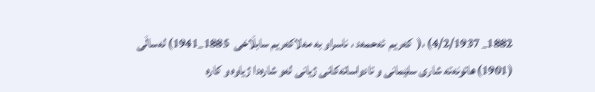1882_ 4/2/1937) ،(  كه‌ريم  ئه‌حمه‌د ، ناسراو به‌ مه‌لاكه‌ريم سابڵاخى  1885_1941) له‌ساڵى (1901) هاتونه‌ته‌ شارى سلێمانى و تادواساته‌كانى ژيانى له‌و شاره‌دا ژياوه‌ و كاره‌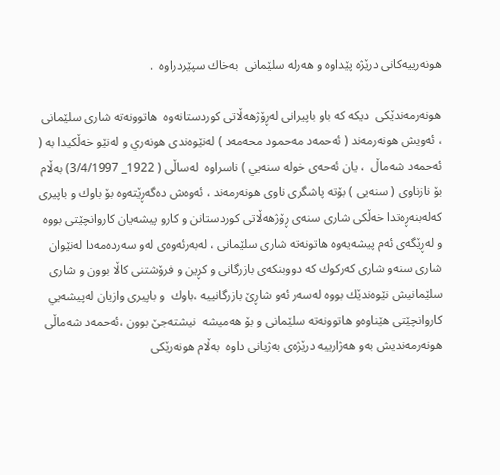هونه‌رييه‌كانى درێژه‌ پێداوه‌ و هه‌رله‌ سلێمانى  به‌خاك سپێردراوه‌  .

هونه‌رمه‌ندێكى  ديكه‌ كه‌ باو باپيرانى له‌ڕۆژهه‌ڵاتى كوردستانه‌وه‌  هاتوونه‌ته‌ شارى سلێمانى  ، ئه‌ويش هونەرمەند ( ئەحمەد مەحمود محەمەد ) له‌نێوه‌ندى هونه‌ري و له‌نێو خه‌ڵكيدا به‌ ( ئه‌حمه‌د شه‌ماڵ  ، يان ئه‌حه‌ى خوله‌ سنه‌يي ) ناسراوه‌  لەساڵی ( 1922_ 3/4/1997) بەڵام بۆ نازناوی ( سنەیی ) بۆتە پاشگری ناوی هونەرمەند ، ئەوەش دەگەڕێتەوە بۆ باوك و باپیری  كەلەبنەڕەتدا خەڵكی شاری سنەی ڕۆژهەڵاتی كوردستانن و كارو پیشەیان كاروانچێتی بووە و لەڕێگەی ئەم پیشەیەوە هاتونەتە شاری سلێمانی ، لەبەرئەوەی لەو سەردەمەدا لەنێوان شاری سنەو شاری كەركوك كە دووبنكەی بازرگانی و كڕین و فرۆشتنی كاڵا بوون و شاری سلێمانیش نێوەندێك بووە لەسەر ئەو شاڕێ‌ بازرگانیيە ،باوك  و باپیری وازيان له‌پيشه‌يي كاروانچێتى هێناوه‌و هاتوونەتە سلێمانی و بۆ هه‌ميشه‌  نیشتەجێ‌ بوون ،ئه‌حمه‌د شه‌ماڵى هونه‌رمه‌نديش به‌و هه‌ژارييه‌ درێژه‌ى به‌ژيانى داوه‌  به‌ڵام هونه‌رێكى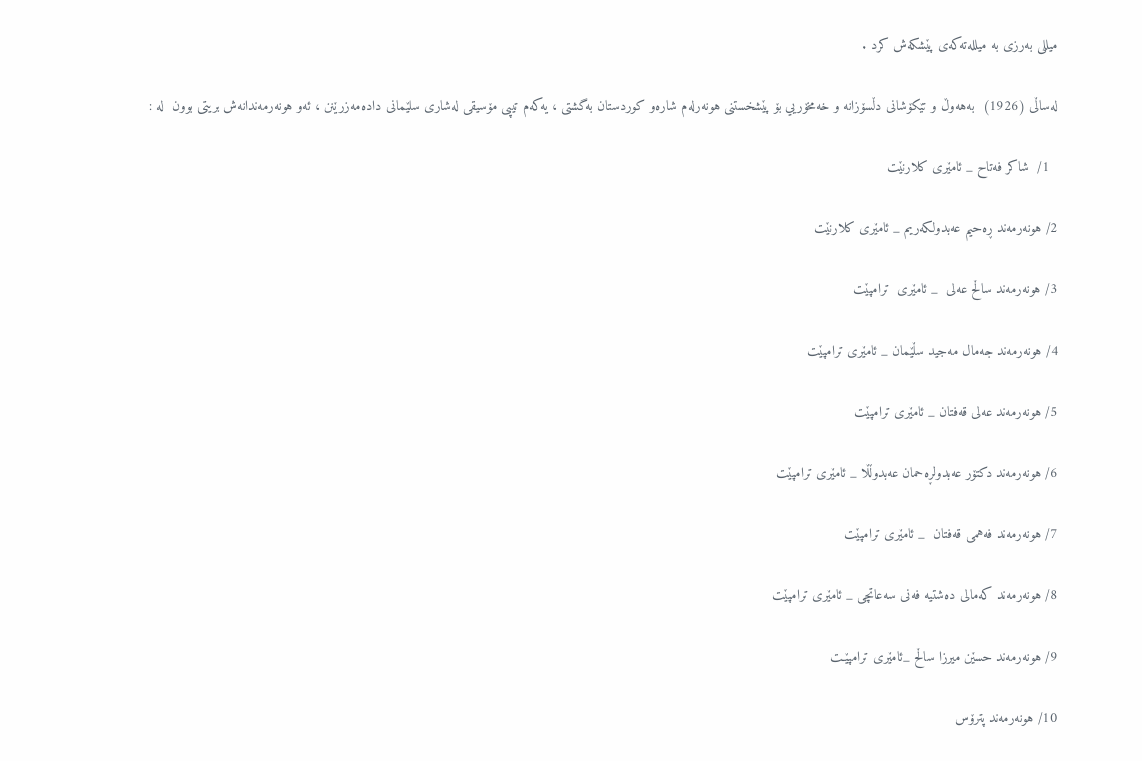ميللى به‌رزى به‌ ميلله‌ته‌كه‌ى پێشكه‌ش كرد .

له‌ساڵى (1926)  به‌هه‌وڵ و تێكۆشانى دڵسۆزانه‌ و خه‌مخۆريي بۆ پێشخستنى هونه‌رله‌م شاره‌و كوردستان به‌گشتی ، يه‌كه‌م تيپى مۆسيقى له‌شارى سلێمانى داده‌مه‌زرێنن ، ئه‌و هونه‌رمه‌ندانه‌ش بريتى بوون  له‌ :

  1/  شاكر فه‌تاح _ ئامێرى كلارنێت

2/ هونه‌رمه‌ند ڕه‌حيم عه‌بدولكه‌ريم _ ئامێرى كلارنێت

3/ هونه‌رمه‌ند ساڵح عه‌لى  _ ئامێرى  ترامپێت

4/ هونه‌رمه‌ند جه‌مال مه‌جيد سڵێمان _ ئامێرى ترامپێت

5/ هونه‌رمه‌ند عه‌لى قه‌فتان _ ئامێرى ترامپێت

6/ هونه‌رمه‌ند دكتۆر عه‌بدولڕه‌حمان عه‌بدوڵڵا _ ئامێرى ترامپێت

7/ هونه‌رمه‌ند فه‌همى قه‌فتان  _ ئامێرى ترامپێت

8/ هونه‌رمه‌ند كه‌مالى ده‌شتيه‌ فه‌نى سه‌عاتچى _ ئامێرى ترامپێت

9/ هونه‌رمه‌ند حسێن ميرزا ساڵح _ئامێرى ترامپێـت

10/ هونه‌رمه‌ند پترۆس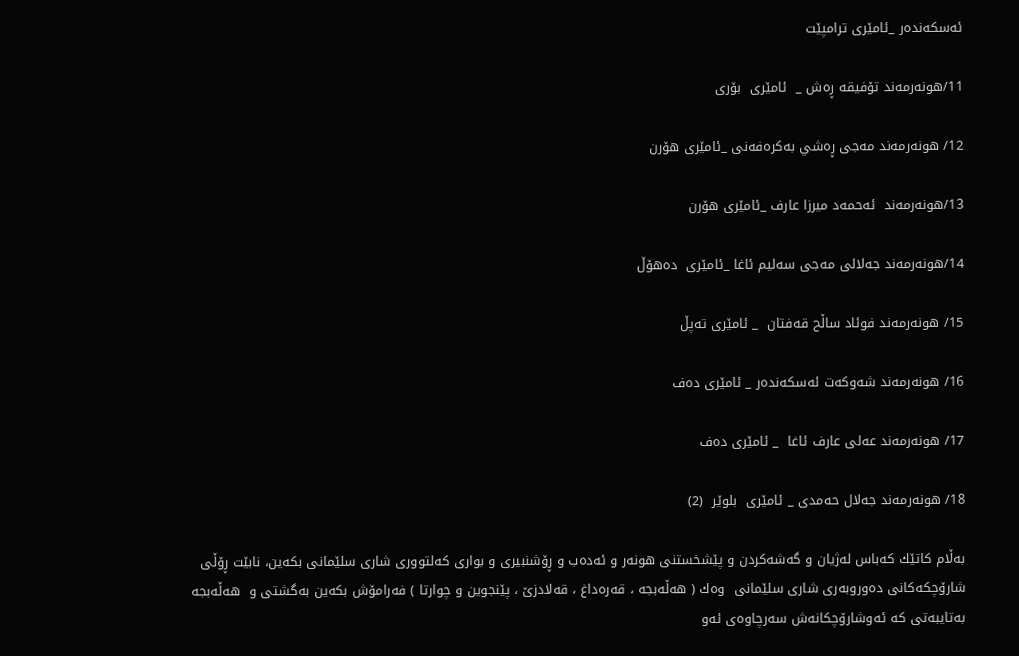ئه‌سكه‌نده‌ر _ئامێرى ترامپێت

11/هونه‌رمه‌ند تۆفيقه‌ ڕه‌ش _  ئامێرى  بۆرى

12/ هونه‌رمه‌ند مه‌جى ڕه‌شي به‌كره‌فه‌نى _ئامێرى هۆرن

13/هونه‌رمه‌ند  ئه‌حمه‌د ميرزا عارف _ئامێرى هۆرن

14/هونه‌رمه‌ند جه‌لالى مه‌جى سه‌ليم ئاغا _ئامێرى  ده‌هۆڵ

15/ هونه‌رمه‌ند فوئاد ساڵح قه‌فتان  _ ئامێرى ته‌پڵ

16/ هونه‌رمه‌ند شه‌وكه‌ت ئه‌سكه‌نده‌ر _ ئامێرى ده‌ف

17/ هونه‌رمه‌ند عه‌لى عارف ئاغا  _ ئامێرى ده‌ف

18/ هونه‌رمه‌ند جه‌لال حه‌مدى _ ئامێرى  بلوێر  (2)

به‌ڵام كاتێك كه‌باس له‌ژيان و گه‌شه‌كردن و پێشخستنى هونه‌ر و ئه‌ده‌ب و ڕۆشنبيرى و بوارى كه‌لتوورى شارى سلێمانى بكه‌ين، نابێت ڕۆڵى شارۆچكه‌كانى ده‌وروبه‌رى شارى سلێمانى  وه‌ك ( هه‌ڵه‌بجه‌ ، قه‌ره‌داغ ، قه‌لادزێ ، پێنجوين و چوارتا ) فه‌رامۆش بكه‌ين به‌گشتى و  هه‌ڵه‌بجه‌  به‌تايبه‌تى كه‌ ئه‌وشارۆچكانه‌ش سه‌رچاوه‌ى ئه‌و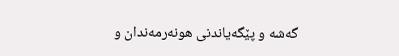گه‌شه‌ و پێگه‌ياندنى هونه‌رمه‌ندان و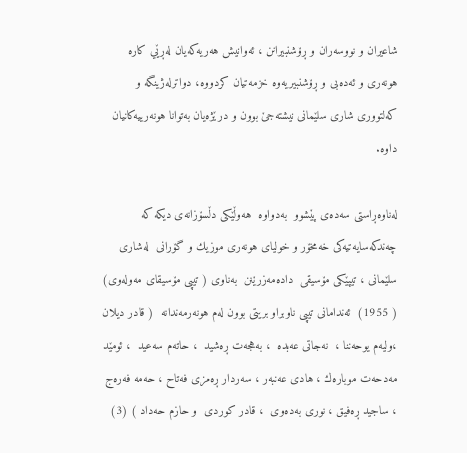شاعيران و نووسه‌ران و ڕۆشنبيرانن ، ئه‌وانيش هه‌ريه‌كه‌يان له‌ڕێي كاره‌ هونه‌ری و ئه‌ده‌بی و ڕۆشنبیریه‌وه‌‌ خزمه‌تيان كردووه‌، دواترله‌ژينگه‌ و كه‌لتوورى ‌شارى سلێمانى نيشته‌جێ بوون و درێژه‌يان به‌توانا هونه‌رييه‌كانيان داوه‌.

له‌ناوه‌ڕاستى سه‌ده‌ى پێشوو  به‌دواوه‌  هه‌وڵێكى دڵسۆزانه‌ى ديكه‌ كه‌ چه‌ندكه‌سايه‌تيه‌كى خه‌مخۆر و خولياى هونه‌رى موزيك و گۆرانى  له‌شارى سلێمانى ، تيپێكى مۆسيقى  داده‌مه‌زرێنن  به‌ناوى ( تيپى مۆسيقاى مه‌وله‌وى)  ( 1955)  ئه‌ندامانى تيپى ناوبراو بريتى بوون له‌م هونه‌رمه‌ندانه‌  ( قادر ديلان  ،وليه‌م يوحه‌ننا ،  نه‌جاتى عه‌بده‌  ، به‌هجه‌ت ڕه‌شيد  ، حاته‌م سه‌عيد  ، ئومێد مه‌دحه‌ت موباره‌ك ، هادى عه‌نبه‌ر ، سه‌ردار ڕه‌مزى فه‌تاح ، حه‌مه‌ فه‌ره‌ج ، ساجيد ڕه‌فيق ، نورى به‌ده‌وى  ، قادر كوردى  و حازم حه‌داد ) (3)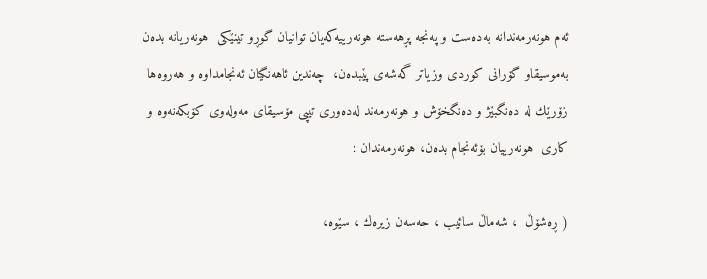ئه‌م هونه‌رمه‌ندانه‌ به‌ده‌ست و په‌نجه‌ پڕهه‌سته‌ هونه‌رييه‌كه‌يان توانيان گوڕو تينێكى  هونه‌ريانه‌ بده‌ن به‌موسيقاو گۆرانى كوردى وزياتر گه‌شه‌ى پێبده‌ن،  چه‌ندين ئاهه‌نگيان ئه‌نجامداوه‌‌ و هه‌روه‌ها زۆرێك له‌ ده‌نگبێژ و ده‌نگخۆش و هونه‌رمه‌ند له‌ده‌ورى تيپى مۆسيقاى مه‌وله‌وى كۆبكه‌نه‌وه‌ و كارى  هونه‌رييان بۆئه‌نجام بده‌ن، هونه‌رمه‌ندان :

( ڕه‌شۆڵ  ، شه‌ماڵ سائيب ، حه‌سه‌ن زيره‌ك ، سێوه‌،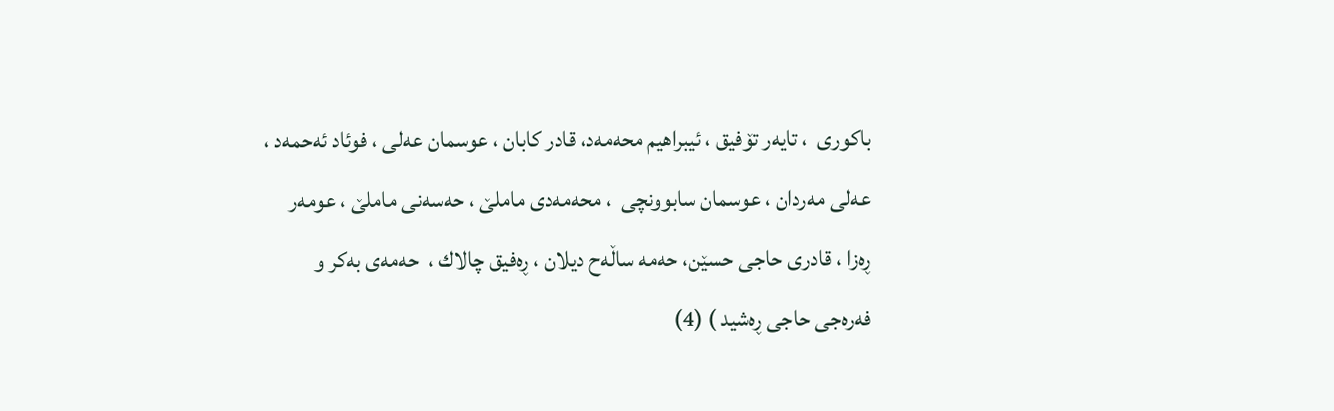باكورى  ، تايه‌ر تۆفيق ، ئيبراهيم محه‌مه‌د، قادر كابان ، عوسمان عه‌لى ، فوئاد ئه‌حمه‌د ، عه‌لى مه‌ردان ، عوسمان سابوونچى  ، محه‌مه‌دى ماملێ ، حه‌سه‌نى ماملێ ، عومه‌ر ڕه‌زا ، قادرى حاجى حسێن، حه‌مه‌ ساڵه‌ح ديلان ، ڕه‌فيق چالاك ،  حه‌مه‌ى به‌كر و فه‌ره‌جى حاجى ڕه‌شيد ) (4)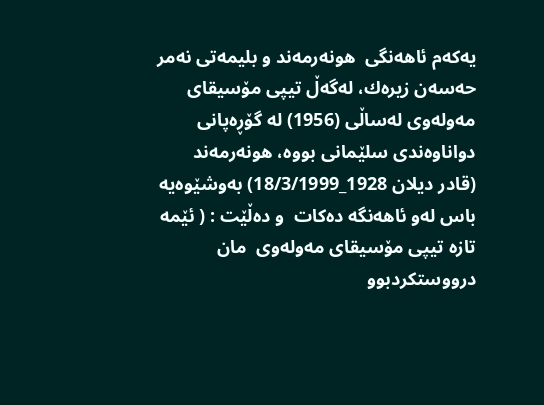يه‌كه‌م ئاهه‌نگى  هونه‌رمه‌ند و بليمه‌تى نه‌مر حه‌سه‌ن زيره‌ك، له‌گه‌ڵ تيپى مۆسيقاى مه‌وله‌وى له‌ساڵى (1956) له‌ گۆڕه‌پانى دواناوه‌ندى سلێمانى بووه‌، هونه‌رمه‌ند (قادر ديلان 1928_18/3/1999) به‌وشێوه‌يه‌ باس له‌و ئاهه‌نگه‌ ده‌كات  و ده‌ڵێت : ( ئێمه‌ تازه‌ تیپی مۆسیقای مه‌وله‌وی  مان درووستكردبوو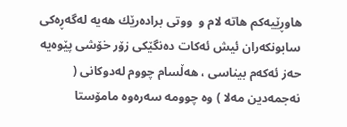هاوڕێیه‌كم هاته‌ لام و  ووتی براده‌رێك هه‌یه‌ له‌گه‌ڕه‌كی سابونكه‌ران ئیش ئه‌كات ده‌نگێكی زۆر خۆشی پێوه‌یه‌ حه‌ز ئه‌كه‌م بیناسی ، هه‌ڵسام چووم له‌دوكانی ( نه‌جمه‌دین مه‌لا ) وه‌ چوومه‌ سه‌ره‌وه‌ مامۆستا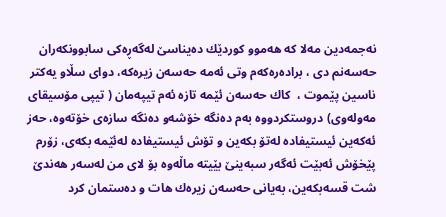نه‌جمه‌دین مه‌لا كه‌ هه‌موو كوردێك ده‌یناسێ له‌گه‌ڕه‌كی سابوونكه‌ران حه‌سه‌نم دی ، براده‌ره‌كه‌م وتی ئه‌مه‌ حه‌سه‌ن زیره‌كه‌، دواى سڵاو يه‌كتر ناسين پێموت ،  كاك حه‌سه‌ن ئێمه‌ تازه‌ ئه‌م تیپه‌مان ( تیپی مۆسیقای مه‌وله‌وی) دروستكردووه‌ به‌م ده‌نگه‌ خۆشه‌و ده‌نگه‌ سازه‌ی خۆته‌وه‌، حه‌ز ئه‌كه‌ین ئیستیفاده‌ له‌تۆ بكه‌ین و تۆش ئیستیفاده‌ له‌ئێمه‌ بكه‌ی، زۆرم پێخۆش ئه‌بێت ئه‌گه‌ر سبه‌ینێ بێیته‌ ماڵه‌وه‌ بۆ لای من له‌سه‌ر هه‌ندێ شت قسه‌بكه‌ین، به‌یانی حه‌سه‌ن زیره‌ك هات و ده‌ستمان كرد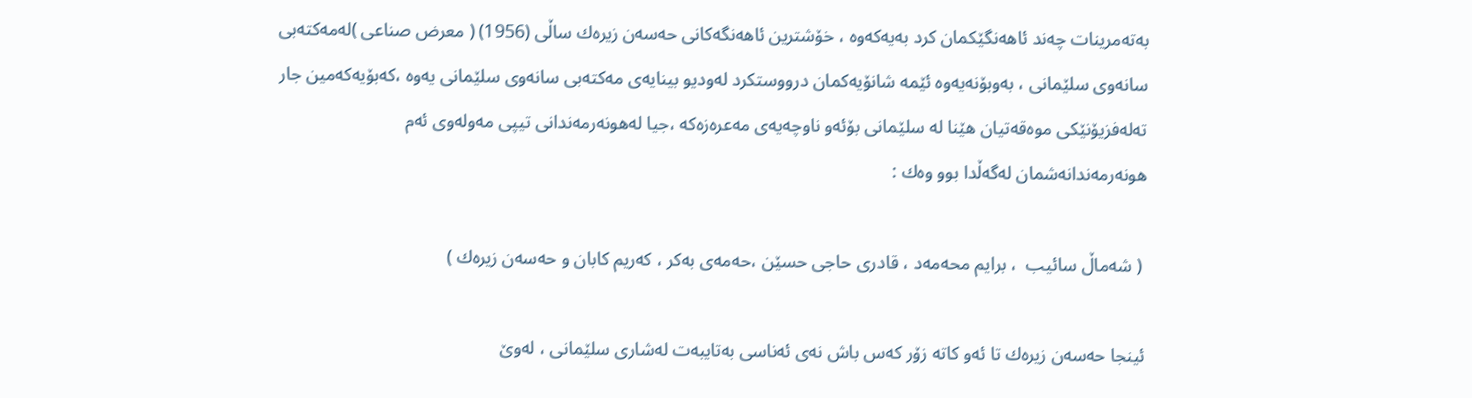به‌ته‌مرینات چه‌ند ئاهه‌نگێكمان كرد به‌یه‌كه‌وه‌ ، خۆشترین ئاهه‌نگه‌كانی حه‌سه‌ن زیره‌ك ساڵی (1956) ( معرض صناعی )له‌مه‌كته‌بی سانه‌وی سلێمانی ، به‌وبۆنه‌یه‌وه‌ ئێمه‌ شانۆیه‌كمان درووستكرد له‌ودیو بینایه‌ی مه‌كته‌بی سانه‌وی سلێمانی یه‌وه‌ ،كه‌بۆیه‌كه‌مین جار ته‌له‌فزیۆنێكی موه‌قه‌تیان هێنا له‌ سلێمانی بۆئه‌و ناوچه‌یه‌ی مه‌عره‌زه‌كه‌ ،جیا له‌هونه‌رمه‌ندانی تیپی مه‌وله‌وی ئه‌م هونه‌رمه‌ندانه‌شمان له‌گه‌ڵدا بوو وه‌ك :

 ( شه‌ماڵ سائیب  ، برایم محه‌مه‌د ، قادری حاجی حسێن ،حه‌مه‌ی به‌كر ، كه‌ریم كابان و حه‌سه‌ن زیره‌ك )

ئینجا حه‌سه‌ن زیره‌ك تا ئه‌و كاته‌ زۆر كه‌س باش نه‌ی ئه‌ناسی به‌تایبه‌ت له‌شاری سلێمانی ، له‌وێ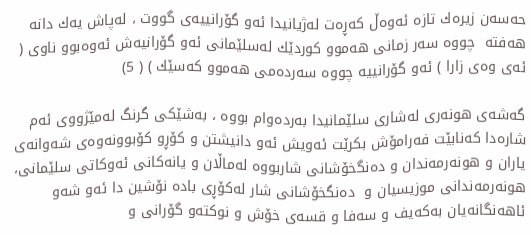حه‌سه‌ن زیره‌ك تازه‌ ئه‌وه‌ڵ كه‌ڕه‌ت له‌ژیانیدا ئه‌و گۆرانییه‌ی گووت ، له‌پاش یه‌ك دانه‌  هه‌فته‌  چووه‌ سه‌ر زمانی هه‌موو كوردێك له‌سلێمانی ئه‌و گۆرانیه‌ش ئه‌وه‌بوو ناوی ( ئه‌ی وه‌ی زارا ) ئه‌و گۆرانییه‌ چووه‌ سه‌رده‌می هه‌موو كه‌سێك ) ( 5)

گه‌شه‌ى هونه‌رى له‌شارى سلێمانيدا به‌رده‌وام بووه‌ ، به‌شێكى گرنگ له‌مێژووى ئه‌م شاره‌دا كه‌نابێت فه‌رامۆش بكرێت ئه‌ويش ئه‌و دانيشتن و كۆڕو كۆبوونه‌وه‌ى شه‌وانه‌ى ياران و هونه‌رمه‌ندان و ده‌نگخۆشانى شاربووه‌ له‌ماڵان و يانه‌كانى ئه‌وكاتى سلێمانى، هونه‌رمه‌ندانى موزيسيان و  ده‌نگخۆشانى شار له‌كۆڕى باده‌ نۆشين دا ئه‌و شه‌و ئاهه‌نگانه‌يان به‌كه‌يف و سه‌فا و قسه‌ى خۆش و نوكته‌و گۆرانى و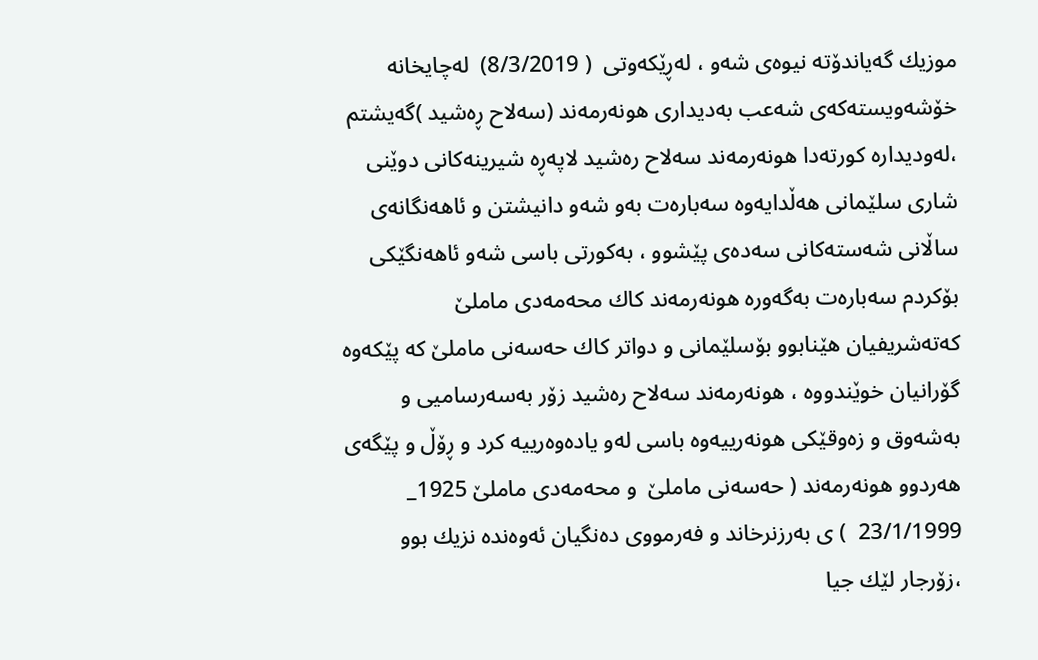موزيك گه‌ياندۆته‌ نيوه‌ى شه‌و ، له‌ڕێكه‌وتى  ( 8/3/2019)  له‌چايخانه‌ خۆشه‌ويسته‌كه‌ى شه‌عب به‌ديدارى هونه‌رمه‌ند (سه‌لاح ڕه‌شيد )گه‌يشتم  ،لەودیدارە كورتەدا هونەرمەند سەلاح رەشید لاپەڕە شیرینەكانی دوێنی شاری سلێمانی هەڵدایەوە سەبارەت بەو شەو دانیشتن و ئاهەنگانه‌ى ساڵانی شەستەكانی سەدەی پێشوو ، بەكورتی باسی شەو ئاهەنگێكی بۆكردم سەبارەت بەگەورە هونەرمەند كاك محەمەدی ماملێ كەتەشریفیان هێنابوو بۆسلێمانی و دواتر كاك حەسەنی ماملێ كە پێكەوە گۆرانیان خوێندووە ، هونەرمەند سەلاح رەشید زۆر بەسەرسامیی و بەشەوق و زەوقێكی هونەرییەوە باسی لەو یادەوەرییە كرد و ڕۆڵ و پێگەی هەردوو هونەرمەند ( حەسەنى ماملێ  و محەمەدی ماملێ 1925_ 23/1/1999  ) ی بەرزنرخاند و فەرمووی دەنگیان ئەوەندە نزیك بوو ،زۆرجار لێك جیا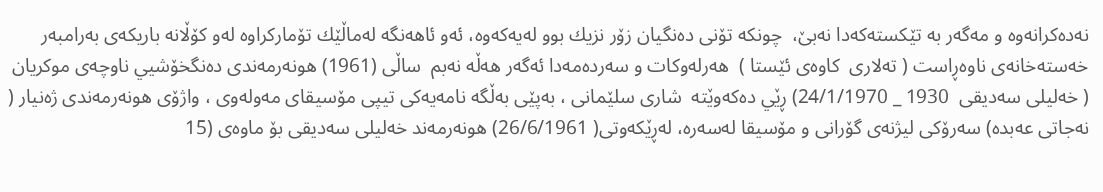نەدەكرانەوە و مەگەر بە تێكستەكەدا نه‌بێ،  چونكه‌ تۆنى ده‌نگيان زۆر نزيك بوو له‌يه‌كه‌وه‌، ئه‌و ئاهه‌نگه‌ له‌ماڵێك تۆماركراوه‌ له‌و كۆڵانه‌ باريكه‌ى به‌رامبه‌ر خه‌سته‌خانه‌ى ناوه‌ڕاست ( ته‌لارى  كاوه‌ى ئێستا )  هه‌رله‌وكات و سه‌رده‌مه‌دا ئه‌گه‌ر هه‌ڵه‌ نه‌بم  ساڵى (1961) هونه‌رمه‌ندى ده‌نگخۆشيي ناوچه‌ى موكريان ( خه‌ليلى سه‌ديقى  1930 _ 24/1/1970) ڕێي ده‌كه‌وێته‌  شارى سلێمانى ، به‌پێی به‌ڵگه‌ نامه‌یه‌كی تیپی مۆسیقای مه‌وله‌وی ، واژۆی هونه‌رمه‌ندی ژه‌نیار ( نه‌جاتی عه‌بده‌) سه‌رۆكی لیژنه‌ی گۆرانی و مۆسیقا له‌سه‌ره‌‌، له‌ڕێكه‌وتی( 26/6/1961) هونه‌رمه‌ند خه‌لیلی سه‌دیقی بۆ ماوه‌ی (15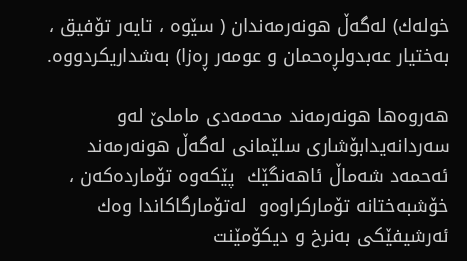خوله‌ك) له‌گه‌ڵ هونه‌رمه‌ندان ( سێوه‌ ، تایه‌ر تۆفیق ، به‌ختیار عه‌بدولڕه‌حمان و عومه‌ر ڕه‌زا) به‌شداریكردووه‌.

هه‌روه‌ها هونه‌رمه‌ند محه‌مه‌دى ماملێ له‌و سه‌ردانه‌يدابۆشاری سلێمانی له‌گه‌ڵ هونه‌رمه‌ند ئه‌حمه‌د شه‌ماڵ ئاهه‌نگێك  پێكه‌وه‌ تۆمارده‌كه‌ن ، خۆشبه‌ختانه‌ تۆماركراوه‌و  له‌تۆمارگاكاندا وه‌ك ئه‌رشيفێكى به‌نرخ و ديكۆمێنت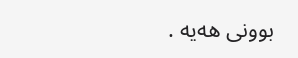بوونى هه‌يه‌ .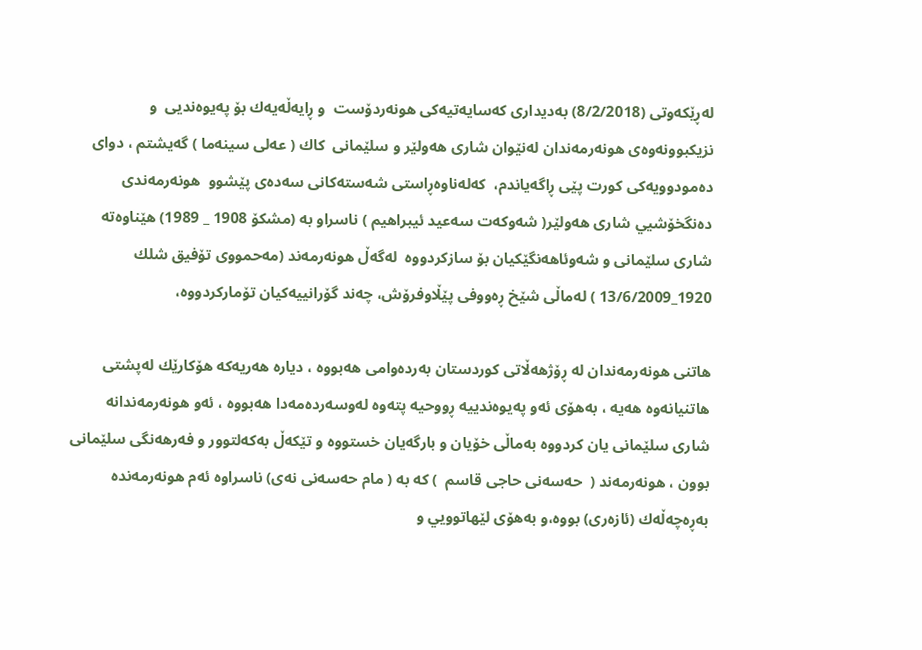له‌ڕێكه‌وتى (8/2/2018) به‌ديدارى كه‌سايه‌تيه‌كى هونه‌ردۆست  و ڕايه‌ڵه‌يه‌ك بۆ په‌يوه‌نديى  و نزيكبوونه‌وه‌ى هونه‌رمه‌ندان له‌نێوان شارى هه‌ولێر و سلێمانى  كاك ( عه‌لى سينه‌ما ) گه‌يشتم ، دواى ده‌مودوويه‌كى كورت پێی ڕاگه‌یاندم،  كه‌له‌ناوه‌ڕاستى شه‌سته‌كانى سه‌ده‌ى پێشوو  هونه‌رمه‌ندى ده‌نگخۆشيي شارى هه‌ولێر( شه‌وكه‌ت سه‌عيد ئيبراهيم ) ناسراو به‌ (مشكۆ 1908 _ 1989) هێناوه‌ته‌ شارى سلێمانى و شه‌وئاهه‌نگێكيان بۆ سازكردووه‌  له‌گه‌ڵ هونه‌رمه‌ند (مه‌حمووى تۆفيق شلك 1920_13/6/2009 ) له‌ماڵى شێخ ڕه‌ووفى پێڵاوفرۆش، چه‌ند گۆرانييه‌كيان تۆماركردووه‌،

هاتنى هونه‌رمه‌ندان له‌ ڕۆژهه‌ڵاتى كوردستان به‌رده‌وامى هه‌بووه‌ ، دياره‌ هه‌ريه‌كه‌ هۆكارێك له‌پشتى هاتنيانه‌وه‌ هه‌يه‌ ، به‌هۆى ئه‌و په‌يوه‌ندييه‌ ڕووحيه‌ پته‌وه‌ له‌وسه‌رده‌مه‌دا هه‌بووه‌ ، ئه‌و هونه‌رمه‌ندانه‌ شارى سلێمانى يان كردووه‌ به‌ماڵى خۆيان و بارگه‌يان خستووه‌ و تێكه‌ڵ به‌كه‌لتوور و فه‌رهه‌نگى سلێمانى بوون ، هونه‌رمه‌ند (  حه‌سه‌نى حاجى قاسم  ) كه‌ به‌ ( مام حه‌سه‌نى نه‌ى) ناسراوه‌ ئه‌م هونه‌رمه‌نده‌ به‌ڕه‌چه‌ڵه‌ك (ئازه‌رى) بووه‌،و به‌هۆى لێهاتوويي و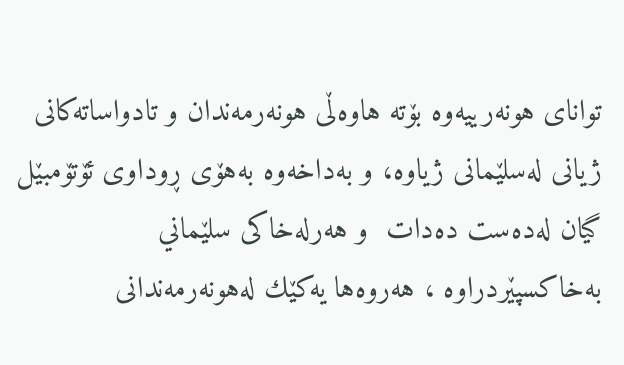تواناى هونه‌رييه‌وه‌ بۆته‌ هاوه‌ڵى هونه‌رمه‌ندان و تادواساته‌كانى ژيانى له‌سلێمانى ژياوه،‌ و به‌داخه‌وه‌ به‌هۆی ڕوداوی ئۆتۆمبێل گیان له‌ده‌ست ده‌دات  و هه‌رله‌خاكى سلێماني به‌خاكسپێردراوه‌ ، هه‌روه‌ها يه‌كێك له‌هونه‌رمه‌ندانى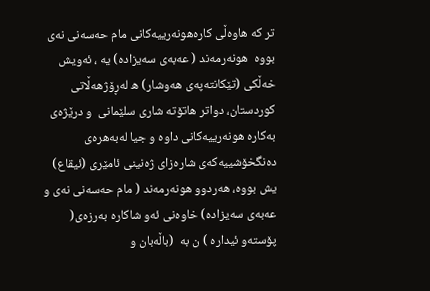تر كه‌ هاوه‌ڵى كاره‌هونه‌رييه‌كانى مام حه‌سه‌نى نه‌ى بووه‌  هونه‌رمه‌ند ( عه‌به‌ى سه‌يزاده‌) يه‌ ، ئه‌ويش خه‌ڵكى (تێكانته‌په‌ى هه‌وشار) ه‌‌ له‌ڕۆژهه‌ڵاتى كوردستان، دواتر هاتۆته‌ شارى سلێمانى  و درێژه‌ى به‌كاره‌ هونه‌رييه‌كانى داوه‌ و جيا له‌به‌هره‌ى ده‌نگخۆشييه‌كه‌ى شاره‌زاى ژه‌نينى ئامێرى (ئيقاع) يش بووه‌، هه‌ردوو هونه‌رمه‌ند ( مام حه‌سه‌نى نه‌ى و  عه‌به‌ى سه‌يزاده‌) خاوه‌نى ئه‌و شاكاره‌ به‌رزه‌ى( پۆسته‌و ئيداره‌ ) ن به‌  (باڵه‌بان و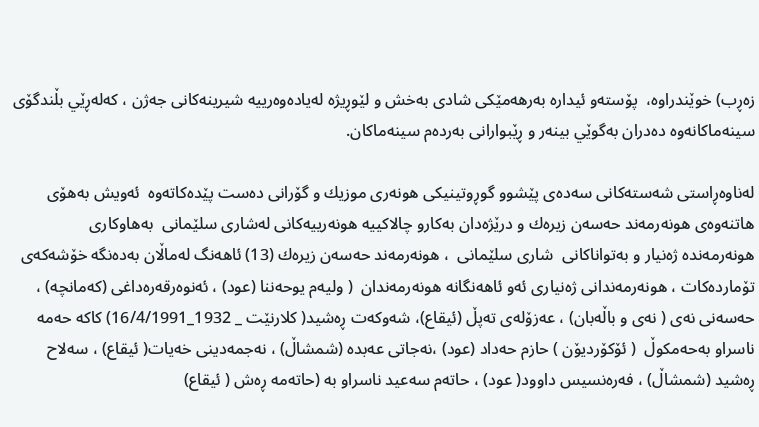زه‌ڕب) خوێندراوه‌،  پۆسته‌و ئيداره‌ به‌رهه‌مێكى شادى به‌خش و لێوڕيژه‌ له‌ياده‌وه‌رييه‌ شيرينه‌كانى جه‌ژن ، كه‌له‌ڕێي بڵندگۆى سينه‌ماكانه‌وه‌ ده‌دران به‌گوێي بينه‌ر و ڕێبوارانى به‌رده‌م سينه‌ماكان.

له‌ناوه‌ڕاستى شه‌سته‌كانى سه‌ده‌ى پێشوو گوڕوتينيكى هونه‌رى موزيك و گۆرانى ده‌ست پێده‌كاته‌وه‌  ئه‌ويش به‌هۆى هاتنه‌وه‌ى هونه‌رمه‌ند حه‌سه‌ن زيره‌ك و درێژه‌دان به‌كارو چالاكييه‌ هونه‌رييه‌كانى له‌شارى سلێمانى  به‌هاوكارى  هونه‌رمه‌نده‌ ژه‌نيار و به‌تواناكانى  شارى سلێمانى  ، هونه‌رمه‌ند حه‌سه‌ن زيره‌ك (13) ئاهه‌نگ له‌ماڵان به‌ده‌نگه‌ خۆشه‌كه‌ى تۆمارده‌كات ، هونه‌رمه‌ندانى ژه‌نيارى ئه‌و ئاهه‌نگانه‌ هونه‌رمه‌ندان  ( وليه‌م يوحه‌ننا (عود) ، ئه‌نوه‌رقه‌ره‌داغى (كه‌مانچه‌) ، حه‌سه‌نى نه‌ى ( نه‌ى و باڵه‌بان) ، عه‌زۆله‌ى ته‌پڵ (ئيقاع)، شه‌وكه‌ت ڕه‌شيد( كلارنێت _ 1932_16/4/1991) كاكه‌ حه‌مه‌  ناسراو به‌حه‌مكوڵ  ( ئۆكۆرديۆن ) حازم حه‌داد (عود) ،نه‌جاتى عه‌بده‌ (شمشاڵ) ، نه‌جمه‌دينى خه‌يات( ئيقاع) ، سه‌لاح ڕه‌شيد (شمشاڵ) ، فه‌ره‌نسيس داوود( عود) ، حاته‌م سه‌عيد ناسراو به‌ (حاته‌مه‌ ڕه‌ش ( ئيقاع)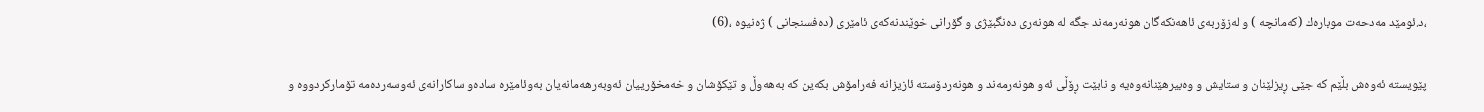،د.ئومێد مه‌دحه‌ت موباره‌ك (كه‌مانچه‌ ) و له‌زۆربه‌ى ئاهه‌نكه‌گان هونه‌رمه‌ند جگه‌ له‌ هونه‌رى ده‌نگبێژى و گۆرانى خوێندنه‌كه‌ى ئامێرى (ده‌فسنجانى ) ژه‌نيوه‌ ،(6)

پێویسته‌ ئه‌وه‌ش بڵێم كه‌ جێى ڕيزلێنان و ستايش و وه‌بيرهێنانه‌وه‌يه‌ و نابێت ڕۆڵى ئه‌و هونه‌رمه‌ند و هونه‌ردۆسته‌ ئازيزانه‌ فه‌رامۆش بكه‌ين كه‌ به‌هه‌وڵ و تێكۆشان و خه‌مخۆرييان ئه‌وبه‌رهه‌مانه‌يان به‌وئامێره‌ ساده‌و ساكارانه‌ى ئه‌وسه‌رده‌مه‌ تۆماركردووه‌ و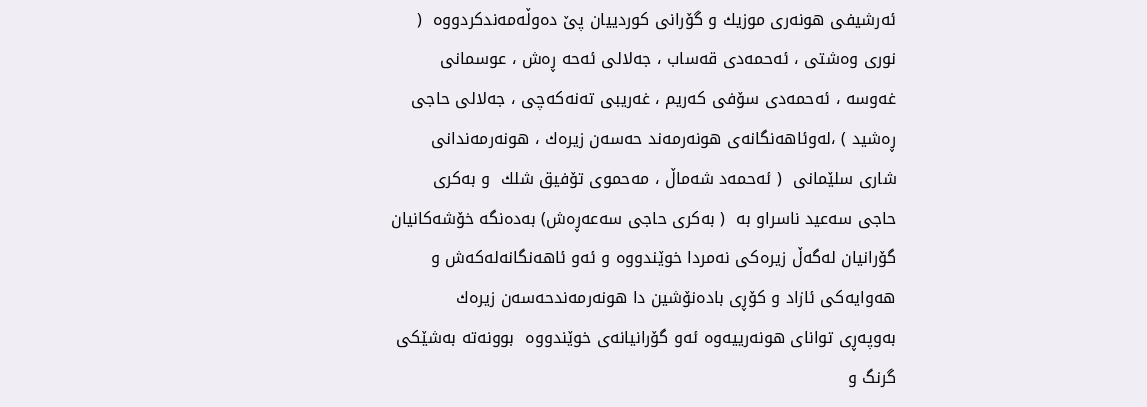ئه‌رشيفى هونه‌رى موزيك و گۆرانى كوردييان پێ ده‌وڵه‌مه‌ندكردووه‌  ( نورى وه‌شتى ، ئه‌حمه‌دى قه‌ساب ، جه‌لالى ئه‌حه‌ ڕه‌ش ، عوسمانى غه‌وسه‌ ، ئه‌حمه‌دى سۆفى كه‌ريم ، غه‌ريبى ته‌نه‌كه‌چى ، جه‌لالى حاجى ڕه‌شيد ) ،له‌وئاهه‌نگانه‌ى هونه‌رمه‌ند حه‌سه‌ن زيره‌ك ، هونه‌رمه‌ندانى  شارى سلێمانى  ( ئه‌حمه‌د شه‌ماڵ ، مه‌حموى تۆفيق شلك  و به‌كرى حاجى سه‌عيد ناسراو به‌  ( به‌كرى حاجى سه‌عه‌ڕه‌ش‌) به‌ده‌نگه‌ خۆشه‌كانيان گۆرانيان له‌گه‌ڵ زيره‌كى نه‌مردا خوێندووه‌ و ئه‌و ئاهه‌نگانه‌له‌كه‌ش و هه‌وايه‌كى ئازاد و كۆڕی باده‌نۆشین دا هونه‌رمه‌ندحه‌سه‌ن زيره‌ك  به‌وپه‌ڕى تواناى هونه‌رييه‌وه‌ ئه‌و گۆرانيانه‌ى خوێندووه‌  بوونه‌ته‌ به‌شێكى گرنگ و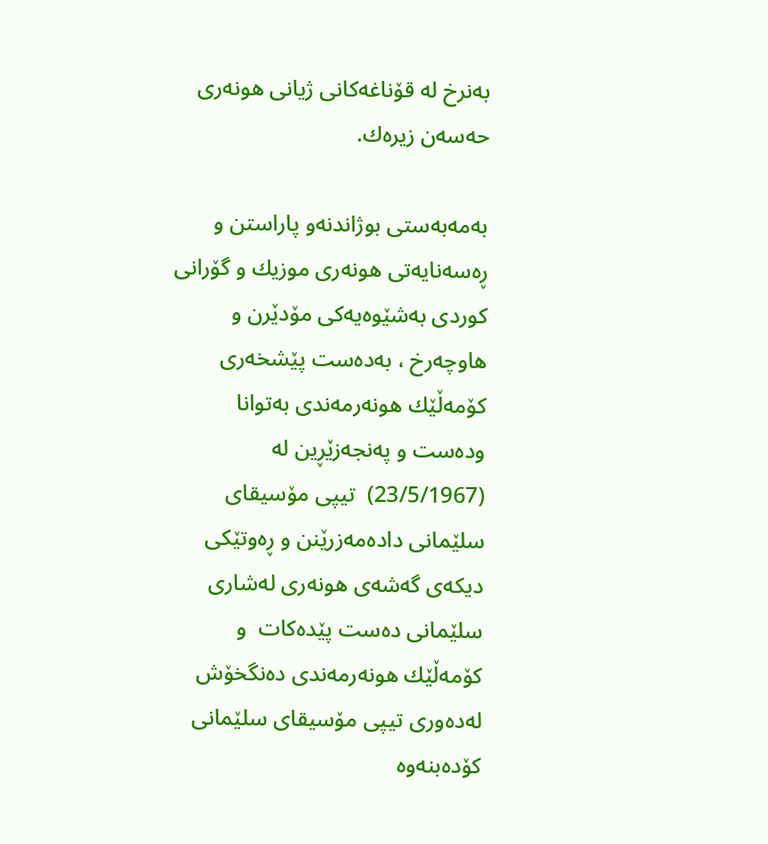به‌نرخ له‌ قۆناغه‌كانى ژيانى هونه‌رى حه‌سه‌ن زيره‌ك.

به‌مه‌به‌ستى بوژاندنه‌و پاراستن و ڕه‌سه‌نايه‌تى هونه‌رى موزيك و گۆرانى كوردى به‌شێوه‌يه‌كى مۆدێرن و هاوچه‌رخ ، به‌ده‌ست پێشخه‌رى كۆمه‌ڵێك هونه‌رمه‌ندى به‌توانا وده‌ست و په‌نجه‌زێڕين له (23/5/1967)  تيپى مۆسيقاى سلێمانى داده‌مه‌زرێنن و ڕه‌وتێكى ديكه‌ى گه‌شه‌ى هونه‌رى له‌شارى سلێمانى ده‌ست پێده‌كات  و كۆمه‌ڵێك هونه‌رمه‌ندى ده‌نگخۆش له‌ده‌ورى تيپى مۆسيقاى سلێمانى كۆده‌بنه‌وه‌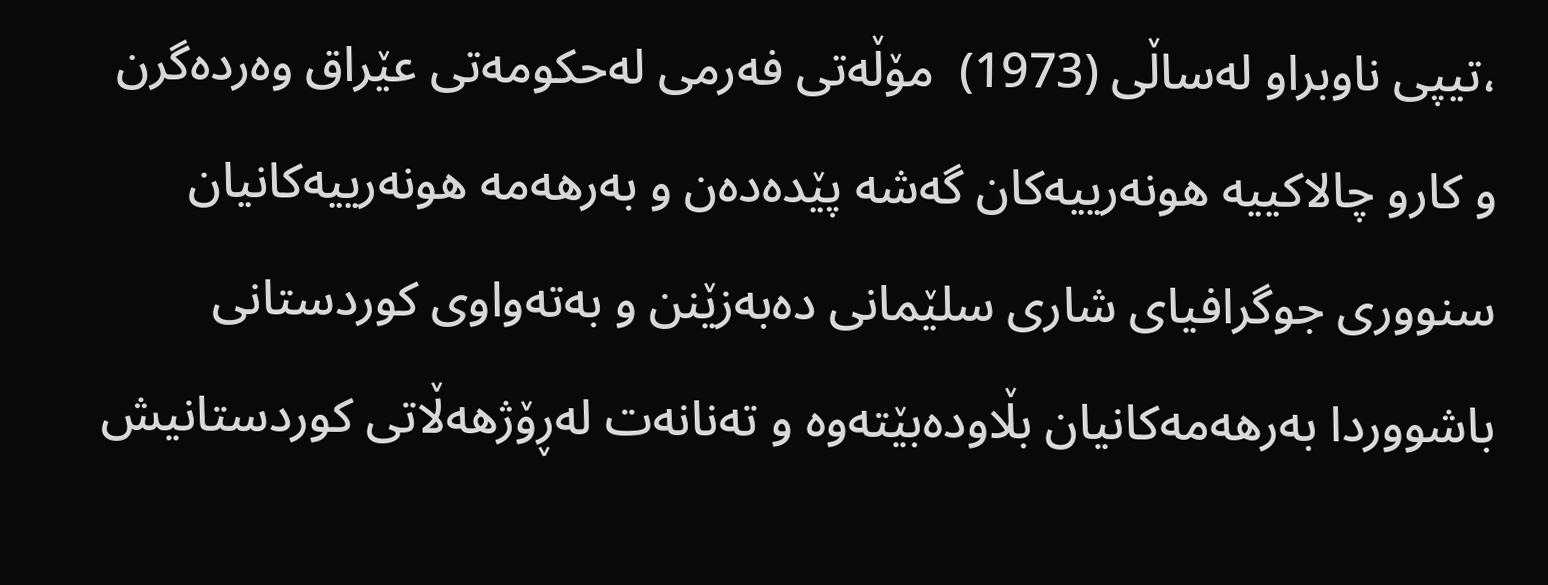،تيپى ناوبراو له‌ساڵى (1973)  مۆڵه‌تى فه‌رمى له‌حكومه‌تى عێراق وه‌رده‌گرن و كارو چالاكييه‌ هونه‌رييه‌كان گه‌شه‌ پێده‌ده‌ن و به‌رهه‌مه‌ هونه‌رييه‌كانيان سنوورى جوگرافياى شارى سلێمانى ده‌به‌زێنن و به‌ته‌واوى كوردستانى باشووردا به‌رهه‌مه‌كانيان بڵاوده‌بێته‌وه‌ و ته‌نانه‌ت له‌ڕۆژهه‌ڵاتى كوردستانيش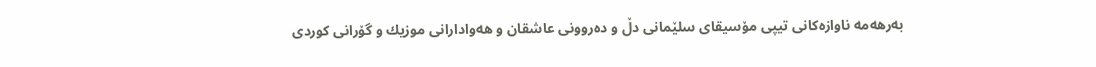به‌رهه‌مه‌ ناوازه‌كانى تيپى مۆسيقاى سلێمانى دڵ و ده‌روونى عاشقان و هه‌وادارانى موزيك و گۆرانى كوردى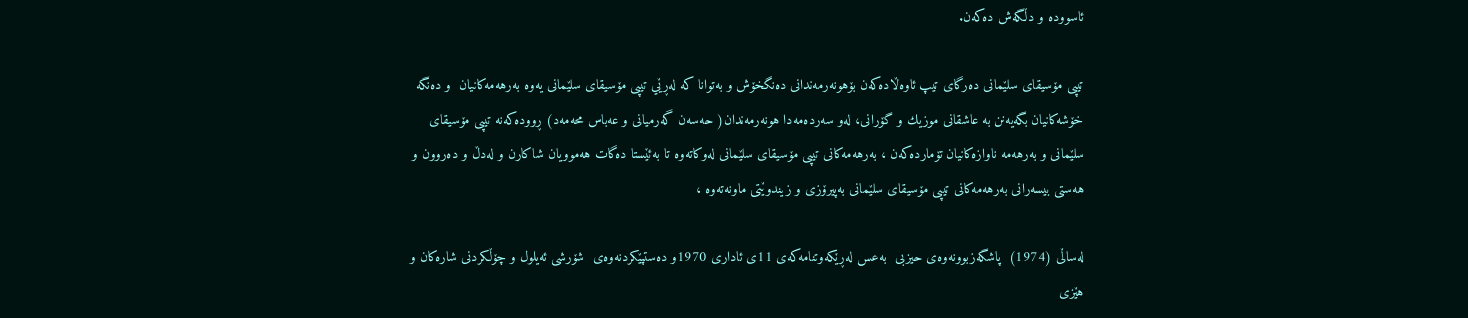ئاسووده‌ و دڵگه‌ش ده‌كه‌ن.

تيپى مۆسيقاى سلێمانى ده‌رگاى تيپ ئاوه‌ڵاده‌كه‌ن بۆهونه‌رمه‌ندانى ده‌نگخۆش و به‌توانا كه‌ له‌ڕێي تيپى مۆسيقاى سلێمانى يه‌وه‌ به‌رهه‌مه‌كانيان  و ده‌نگه‌ خۆشه‌كانيان بگه‌يه‌نن به‌ عاشقانى موزيك و گۆرانى، له‌و سه‌رده‌مه‌دا هونه‌رمه‌ندان( حه‌سه‌ن گه‌رميانى و عه‌باس محه‌مه‌د) ڕووده‌كه‌نه‌ تيپى مۆسيقاى سلێمانى و به‌رهه‌مه‌ ناوازه‌كانيان تۆمارده‌كه‌ن ، به‌رهه‌مه‌كانى تيپى مۆسيقاى سلێمانى له‌وكاته‌وه‌ تا به‌ئێستا ده‌گات هه‌موويان شاكارن و له‌دڵ و ده‌روون و هه‌ستى بيسه‌رانى به‌رهه‌مه‌كانى تيپى مۆسيقاى سلێمانى به‌پيرۆزى و زيندوێتى ماونه‌ته‌وه‌ ،

له‌ساڵى (1974)  پاشگه‌زبوونه‌وه‌ى حيزبى  به‌عس له‌ڕێكه‌وتنامه‌كه‌ى 11ى ئادارى 1970و ده‌ستپێكردنه‌وه‌ى  شۆرشى ئه‌يلول و چۆڵكردنى شاره‌كان و هێزى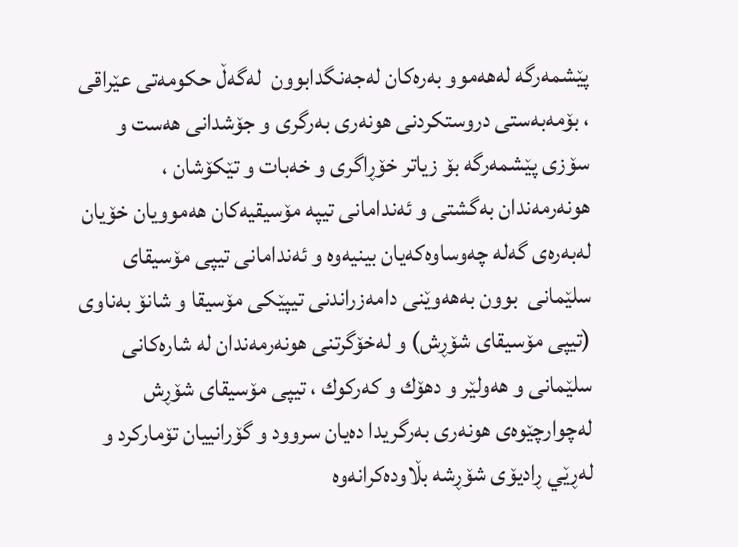پێشمه‌رگه‌ له‌هه‌موو به‌ره‌كان له‌جه‌نگدابوون  له‌گه‌ڵ حكومه‌تى عێراقى  ، بۆمه‌به‌ستى دروستكردنى هونه‌رى به‌رگرى و جۆشدانى هه‌ست و سۆزى پێشمه‌رگه‌ بۆ زياتر خۆڕاگرى و خه‌بات و تێكۆشان ،  هونه‌رمه‌ندان به‌گشتى و ئه‌ندامانى تيپه‌ مۆسيقيه‌كان هه‌موويان خۆيان له‌به‌ره‌ى گه‌له‌ چه‌وساوه‌كه‌يان بينيه‌وه‌ و ئه‌ندامانى تيپى مۆسيقاى سلێمانى  بوون به‌هه‌وێنى دامه‌زراندنى تيپێكى مۆسيقا و شانۆ به‌ناوى (تيپى مۆسيقاى شۆڕش) و له‌خۆگرتنى هونه‌رمه‌ندان له‌ شاره‌كانى سلێمانى و هه‌ولێر و دهۆك و كه‌ركوك ، تيپى مۆسيقاى شۆڕش له‌چوارچێوه‌ى هونه‌رى به‌رگريدا ده‌يان سروود و گۆرانييان تۆماركرد و له‌ڕێي ڕاديۆى شۆڕشه‌ بڵاوده‌كرانه‌وه‌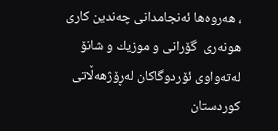، هه‌روه‌ها ئه‌نجامدانى چه‌ندين كارى هونه‌رى  گۆرانى و موزيك و شانۆ له‌ته‌واوى ئۆردوگاكان له‌ڕۆژهه‌ڵاتى كوردستان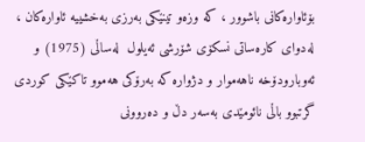بۆئاواره‌كانى باشوور ، كه‌ وزه‌و تينێكى به‌رزى به‌خشييه‌ ئاواره‌كان ، له‌دواى كاره‌ساتى نسكۆى شۆرشى ئه‌يلول  له‌ساڵى (1975) و ئه‌وبارودۆخه‌ ناهه‌موار و دژواره‌ كه‌ به‌رۆكى هه‌موو تاكێكى كوردى گرتبوو باڵى نائومێدى به‌سه‌ر دڵ و ده‌روونى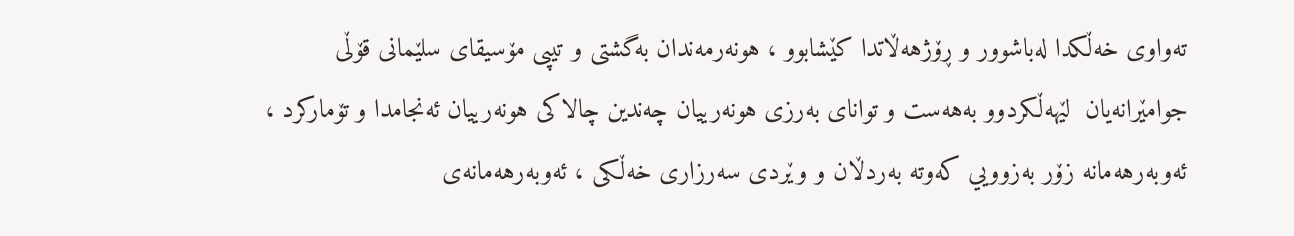ته‌واوى خه‌ڵكدا له‌باشوور و ڕۆژهه‌ڵاتدا كێشابوو ، هونه‌رمه‌ندان به‌گشتى و تيپى مۆسيقاى سلێمانى قۆڵى جوامێرانه‌يان  لێهه‌ڵكردوو به‌هه‌ست و تواناى به‌رزى هونه‌رييان چه‌ندين چالاكى هونه‌رييان ئه‌نجامدا و تۆماركرد ، ئه‌وبه‌رهه‌مانه‌ زۆر به‌زوويي كه‌وته‌ به‌ردڵان و وێردى سه‌رزارى خه‌ڵكى ، ئه‌وبه‌رهه‌مانه‌ى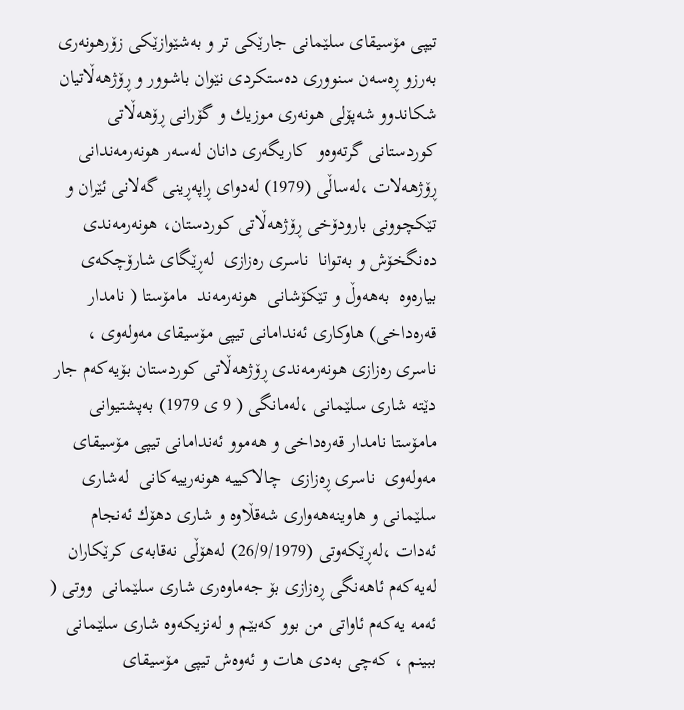تيپى مۆسيقاى سلێمانى جارێكى تر و به‌شێوازێكى زۆرهونه‌رى به‌رزو ڕه‌سه‌ن سنوورى ده‌ستكردى نێوان باشوور و ڕۆژهه‌ڵاتيان شكاندوو شه‌پۆلى هونه‌رى موزيك و گۆرانى ڕۆهه‌ڵاتى كوردستانى گرته‌وه‌و  كاريگه‌رى دانان له‌سه‌ر هونه‌رمه‌ندانى ڕۆژهه‌لات ،له‌ساڵى (1979) له‌دواى ڕاپه‌ڕينى گه‌لانى ئێران و تێكچوونى بارودۆخى ڕۆژهه‌ڵاتى كوردستان، هونه‌رمه‌ندى ده‌نگخۆش و به‌توانا ‌ ناسرى ره‌زازى  له‌ڕێگاى شارۆچكه‌ى بياره‌وه‌  به‌هه‌وڵ و تێكۆشانى  هونه‌رمه‌ند  مامۆستا ( نامدار قه‌ره‌داخى) هاوكارى ئه‌ندامانى تيپى مۆسيقاى مه‌وله‌وى ، ناسرى ره‌زازى هونه‌رمه‌ندى ڕۆژهه‌ڵاتى كوردستان بۆيه‌كه‌م جار  دێته‌ شارى سلێمانى ،له‌مانگى ( 9 ی 1979) به‌پشتيوانى  مامۆستا نامدار قه‌ره‌داخى و هه‌موو ئه‌ندامانى تيپى مۆسيقاى مه‌وله‌وى  ناسرى ڕه‌زازى  چالاكييه‌ هونه‌رييه‌كانى  له‌شارى سلێمانى و هاوينه‌هه‌وارى شه‌قڵاوه‌ و شارى دهۆك ئه‌نجام ئه‌دات ،له‌ڕێكه‌وتى (26/9/1979) له‌هۆڵى نه‌قابه‌ى كرێكاران له‌يه‌كه‌م ئاهه‌نگى ڕه‌زازى بۆ جه‌ماوه‌رى شارى سلێمانى  ووتى ( ئه‌مه‌ يه‌كه‌م ئاواتى من بوو كه‌بێم و له‌نزيكه‌وه‌ شارى سلێمانى ببينم ، كه‌چى به‌دى هات و ئه‌وه‌ش تيپى مۆسيقاى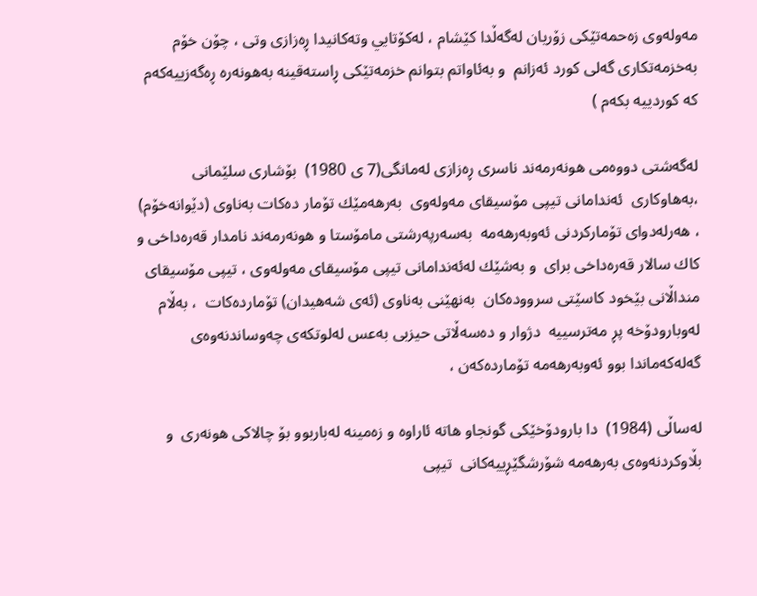مه‌وله‌وى زه‌حمه‌تێكى زۆريان له‌گه‌ڵدا كێشام ، له‌كۆتايي وته‌كانيدا ڕه‌زازى وتى ، چۆن خۆم به‌خزمه‌تكارى گه‌لى كورد ئه‌زانم  و به‌ئاواتم بتوانم خزمه‌تێكى ڕاسته‌قينه‌ به‌هونه‌ره‌ ڕه‌گه‌زييه‌كه‌م كه‌ كوردييه‌ بكه‌م )

له‌گه‌شتى دووه‌مى هونه‌رمه‌ند ناسرى ڕه‌زازى له‌مانگى(7 ی 1980)  بۆشارى سلێمانى ،به‌هاوكارى  ئه‌ندامانى تيپى مۆسيقاى مه‌وله‌وى  به‌رهه‌مێك تۆمار ده‌كات به‌ناوى (دێوانه‌خۆم) ، هه‌رله‌دواى تۆماركردنى ئه‌وبه‌رهه‌مه‌  به‌سه‌رپه‌رشتى مامۆستا و هونه‌رمه‌ند نامدار قه‌ره‌داخى و كاك سالار قه‌ره‌داخى براى  و به‌شێك له‌ئه‌ندامانى تيپى مۆسيقاى مه‌وله‌وى ، تيپى مۆسيقاى منداڵانى بێخود كاسێتى سرووده‌كان  به‌نهێنى به‌ناوى (ئه‌ى شه‌هيدان) تۆمارده‌كات  ، به‌ڵام له‌وبارودۆخه‌ پڕ مه‌ترسييه‌  دژوار و ده‌سه‌ڵاتى حيزبى به‌عس له‌لوتكه‌ى چه‌وساندنه‌وه‌ى گه‌له‌كه‌ماندا بوو ئه‌وبه‌رهه‌مه‌ تۆمارده‌كه‌ن ،

له‌ساڵى (1984)  دا بارودۆخێكى گونجاو هاته‌ ئاراوه‌ و زه‌مينه‌ له‌باربوو بۆ چالاكى هونه‌رى  و بڵاوكردنه‌وه‌ى به‌رهه‌مه‌ شۆرشگێڕييه‌كانى  تيپى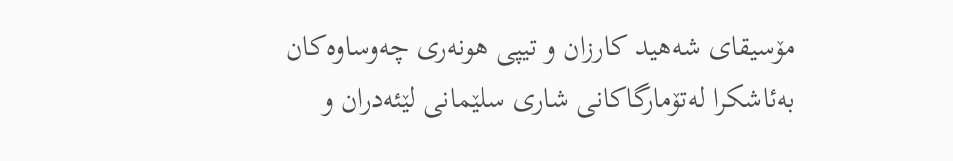مۆسيقاى شه‌هيد كارزان و تيپى هونه‌رى چه‌وساوه‌كان به‌ئاشكرا له‌تۆمارگاكانى شارى سلێمانى لێئه‌دران و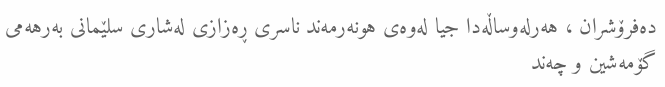ده‌فرۆشران ، هه‌رله‌وساڵه‌دا جيا له‌وه‌ى هونه‌رمه‌ند ناسرى ڕه‌زازى له‌شارى سلێمانى به‌رهه‌مى گۆمه‌شين و چه‌ند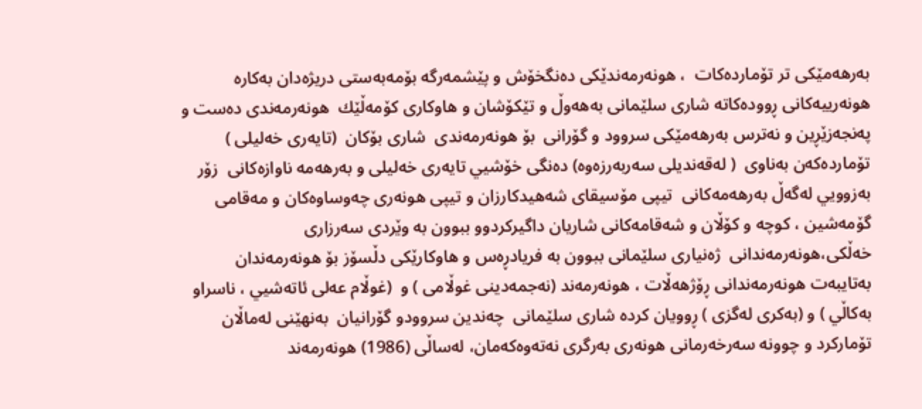به‌رهه‌مێكى تر تۆمارده‌كات  ، هونه‌رمه‌ندێكى ده‌نگخۆش و پێشمه‌رگه‌ بۆمه‌به‌ستى دريژه‌دان به‌كاره‌ هونه‌رييه‌كانى ڕووده‌كاته‌ شارى سلێمانى به‌هه‌وڵ و تێكۆشان و هاوكارى كۆمه‌ڵێك  هونه‌رمه‌ندى ده‌ست و په‌نجه‌زێڕين و نه‌ترس به‌رهه‌مێكى سروود و گۆرانى  بۆ هونه‌رمه‌ندى  شارى بۆكان  (تايه‌رى خه‌ليلى ) تۆمارده‌كه‌ن به‌ناوى  ( له‌قه‌نديلى سه‌ربه‌رزه‌وه‌) ده‌نگى خۆشيي تايه‌رى خه‌ليلى و به‌رهه‌مه‌ ناوازه‌كانى  زۆر به‌زوويي له‌گه‌ڵ به‌رهه‌مه‌كانى  تيپى مۆسيقاى شه‌هيدكارزان و تيپى هونه‌رى چه‌وساوه‌كان و مه‌قامى گۆمه‌شين ، كوچه‌ و كۆڵان و شه‌قامه‌كانى شاريان داگيركردوو ببوون به‌ وێردى سه‌رزارى خه‌ڵكى،هونه‌رمه‌ندانى  ژه‌نيارى سلێمانى ببوون به‌ فريادڕه‌س و هاوكارێكى دڵسۆز بۆ هونه‌رمه‌ندان به‌تايبه‌ت هونه‌رمه‌ندانى ڕۆژهه‌ڵات ، هونه‌رمه‌ند (نه‌جمه‌دينى غوڵامى ) و  (غوڵام عه‌لى ئاته‌شيي ، ناسراو به‌كاڵي ) و (به‌كرى له‌گزى ) ڕوويان كرده‌ شارى سلێمانى  چه‌ندين سروودو گۆرانيان  به‌نهێنى له‌ماڵان تۆماركرد و چوونه‌ سه‌رخه‌رمانى هونه‌رى به‌رگرى نه‌ته‌وه‌كه‌مان، له‌ساڵى (1986) هونه‌رمه‌ند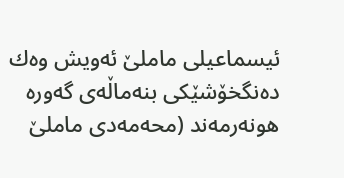ئيسماعيلى ماملێ ئه‌ويش وه‌ك ده‌نگخۆشێكى بنه‌ماڵه‌ى گه‌وره‌ هونه‌رمه‌ند (محه‌مه‌دى ماملێ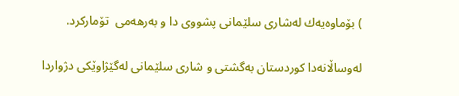) بۆماوه‌يه‌ك له‌شارى سلێمانى پشووى دا و به‌رهه‌مى  تۆماركرد.

له‌وساڵانه‌دا كوردستان به‌گشتى و شارى سلێمانى له‌گێژاوێكى دژواردا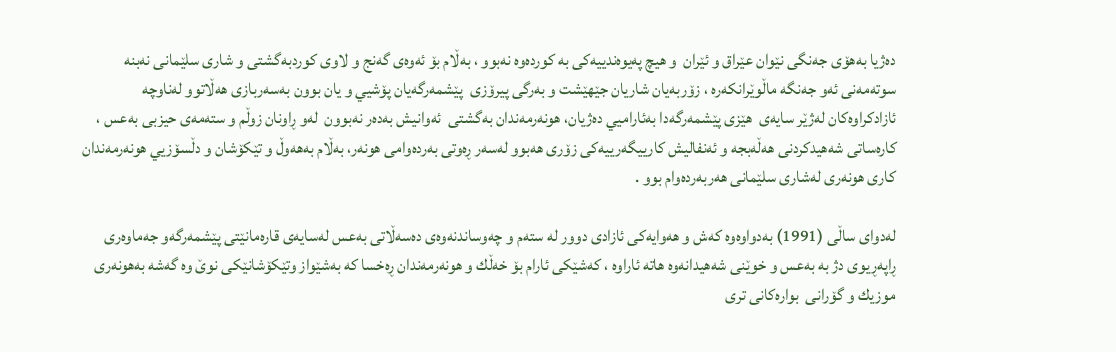ده‌ژيا به‌هۆى جه‌نگى نێوان عێراق و ئێران  و هيچ په‌يوه‌ندييه‌كى به‌ كورده‌وه‌ نه‌بوو ، به‌ڵام بۆ ئه‌وه‌ى گه‌نج و لاوى كوردبه‌گشتی و شارى سلێمانى نه‌بنه‌ سوته‌مه‌نى ئه‌و جه‌نگه‌ ماڵوێرانكه‌ره‌ ، زۆربه‌يان شاريان جێهێشت و به‌رگى پيرۆزى  پێشمه‌رگه‌يان پۆشيي و يان بوون به‌سه‌ربازى هه‌ڵاتوو له‌ناوچه‌ ئازادكراوه‌كان له‌ژێر سايه‌ى  هێزى پێشمه‌رگه‌دا به‌ئاراميي ده‌ژيان، هونه‌رمه‌ندان به‌گشتى  ئه‌وانيش به‌ده‌ر نه‌بوون  له‌و ڕاونان زوڵم و سته‌مه‌ى حيزبى به‌عس ، كاره‌ساتى شه‌هيدكردنى هه‌ڵه‌بجه‌ و ئه‌نفاليش كارييگه‌رييه‌كى زۆرى هه‌بوو له‌سه‌ر ڕه‌وتى به‌رده‌وامى هونه‌ر، به‌ڵام به‌هه‌وڵ و تێكۆشان و دڵسۆزيي هونه‌رمه‌ندان  كارى هونه‌رى له‌شارى سلێمانى هه‌ربه‌رده‌وام بوو .

له‌دواى ساڵى (1991) به‌دواوه‌وه‌ كه‌ش و هه‌وايه‌كى ئازادى دوور له‌ سته‌م و چه‌وساندنه‌وه‌ى ده‌سه‌ڵاتى به‌عس له‌سايه‌ى قاره‌مانێتی پێشمه‌رگه‌و جه‌ماوه‌ری ڕاپه‌ڕیوی دژ به‌ به‌عس و خوێنى شه‌هيدانه‌وه‌ هاته‌ ئاراوه‌ ، كه‌شێكى ئارام بۆ خه‌ڵك و هونه‌رمه‌ندان ڕه‌خسا كه‌ به‌شێواز وتێكۆشانێكى نوێ وه‌ گه‌شه‌ به‌هونه‌رى موزيك و گۆرانى  بواره‌كانى ترى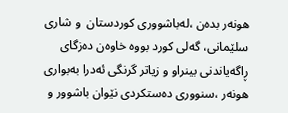هونه‌ر بده‌ن ،له‌باشوورى كوردستان  و شارى سلێمانى، گه‌لی كورد بووه‌ خاوه‌ن ده‌زگاى ڕاگه‌ياندنى بينراو و زياتر گرنگى ئه‌درا به‌بوارى هونه‌ر ،سنوورى ده‌ستكردى نێوان باشوور و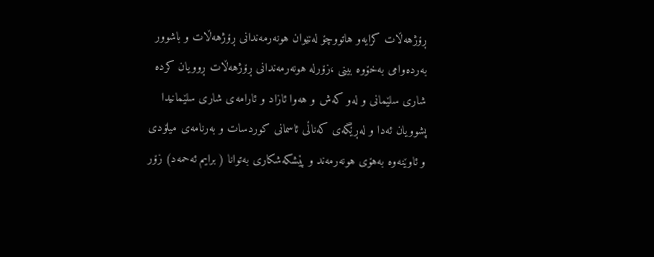ڕۆژهه‌ڵات كرايه‌و هاتووچۆ له‌نێوان هونه‌رمه‌ندانى ڕۆژهه‌ڵات و باشوور به‌رده‌وامى به‌خۆوه‌ بينى ،زۆرله‌ هونه‌رمه‌ندانى ڕۆژهه‌ڵات ڕوويان كرده‌ شارى سلێمانى و له‌و كه‌ش و هه‌وا ئازاد و ئارامه‌ى شارى سلێمانيدا پشوويان ئه‌دا و له‌ڕێگه‌ى كه‌ناڵى ئاسمانى كوردسات و به‌رنامه‌ى ميلۆدى و ئاوێنه‌وه‌ به‌هۆى هونه‌رمه‌ند و پێشكه‌شكارى به‌توانا ( برايم ئه‌حمه‌د) زۆر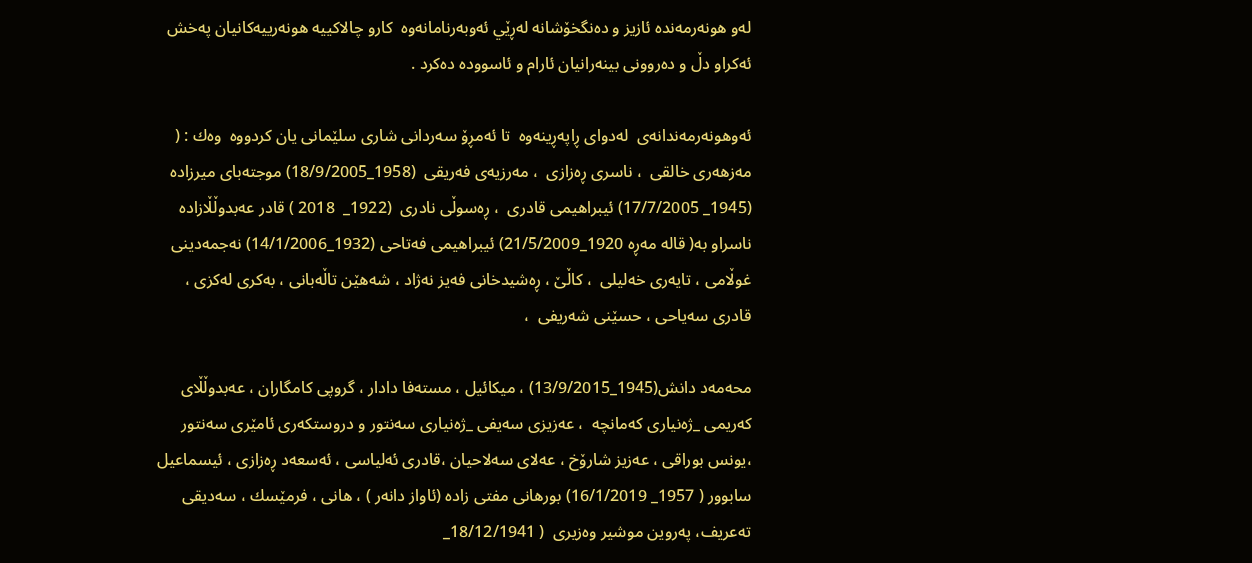له‌و هونه‌رمه‌نده‌ ئازيز و ده‌نگخۆشانه‌ له‌ڕێي ئه‌وبه‌رنامانه‌وه‌  كارو چالاكييه‌ هونه‌رييه‌كانيان په‌خش ئه‌كراو دڵ و ده‌روونى بينه‌رانيان ئارام و ئاسووده‌ ده‌كرد .

ئه‌وهونه‌رمه‌ندانه‌ى  له‌دواى ڕاپه‌ڕينه‌وه‌  تا ئه‌مڕۆ سه‌ردانى شارى سلێمانى يان كردووه‌  وه‌ك : ( مه‌زهه‌رى خالقى  ، ناسرى ڕه‌زازى  ، مه‌رزيه‌ى فه‌ريقى  (1958_18/9/2005) موجته‌باى ميرزاده‌ (1945_ 17/7/2005) ئيبراهيمى قادرى  ، ڕه‌سوڵى نادرى  (1922_  2018 ) قادر عه‌بدوڵڵازاده‌ ناسراو به‌( قاله‌ مه‌ڕه‌ 1920_21/5/2009) ئيبراهيمى فه‌تاحى (1932_14/1/2006) نه‌جمه‌دينى غوڵامى ، تايه‌رى خه‌ليلى  ، كاڵێ ، ڕه‌شيدخانى فه‌يز نه‌ژاد ، شه‌هێن تاڵه‌بانى ، به‌كرى له‌كزى ، قادرى سه‌ياحى ، حسێنى شه‌ريفى  ،

محه‌مه‌د دانش(1945_13/9/2015) ، ميكائيل ، مسته‌فا دادار ، گروپى كامگاران ، عه‌بدوڵڵاى كه‌ريمى _ژه‌نيارى كه‌مانچه‌  ، عه‌زيزى سه‌يفى _ژه‌نيارى سه‌نتور و دروستكه‌رى ئامێرى سه‌نتور ،يونس بوراقى ، عه‌زيز شارۆخ ، عه‌لاى سه‌لاحيان ،قادرى ئه‌لياسى ، ئه‌سعه‌د ڕه‌زازى ، ئيسماعيل سابوور ( 1957_ 16/1/2019) بورهانى مفتى زاده‌ (ئاواز دانه‌ر ) ، هانى ، فرمێسك ، سه‌ديقى ته‌عريف، په‌روين موشير وه‌زيرى  ( 18/12/1941_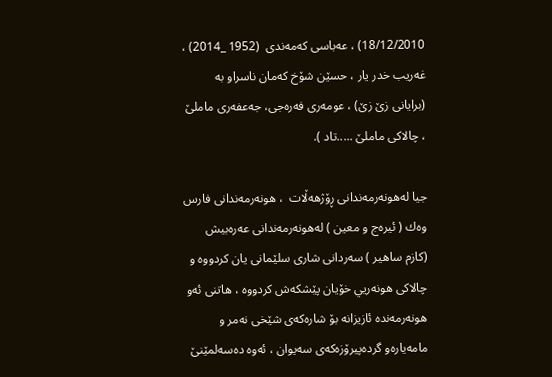18/12/2010) ، عه‌باسى كه‌مه‌ندى  (1952 _2014) ، غه‌ريب خدر يار ، حسێن شۆخ كه‌مان ناسراو به‌ (برايانى زێ زێ) ، عومه‌رى فه‌ره‌جى، جه‌عفه‌رى ماملێ ، چالاكى ماملێ .....تاد ).

جيا له‌هونه‌رمه‌ندانى ڕۆژهه‌ڵات  ، هونه‌رمه‌ندانى فارس وه‌ك ( ئيره‌ج و معين ) له‌هونه‌رمه‌ندانى عه‌ره‌بيش (كازم ساهير ) سه‌ردانى شارى سلێمانى يان كردووه‌ و چالاكى هونه‌ريي خۆيان پێشكه‌ش كردووه‌ ، هاتنى ئه‌و هونه‌رمه‌نده‌ ئازيزانه‌ بۆ شاره‌كه‌ى شێخى نه‌مر و مامه‌ياره‌و گرده‌پيرۆزه‌كه‌ى سه‌يوان ، ئه‌وه‌ ده‌سه‌لمێنێ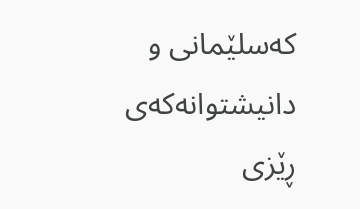كه‌سلێمانى و دانيشتوانه‌كه‌ى ڕێزى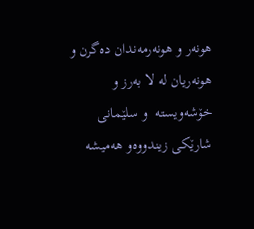هونه‌ر و هونه‌رمه‌ندان ده‌گرن و هونه‌ريان له‌ لا به‌رز و خۆشه‌ويسته‌  و سلێمانى  شارێكى زيندووه‌و هه‌ميشه‌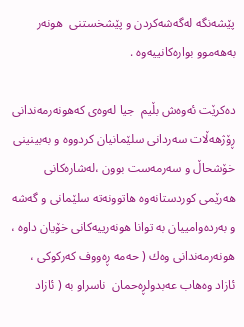پێشه‌نگه‌ له‌گه‌شه‌كردن و پێشخستنى  هونه‌ر به‌هه‌موو بواره‌كانييه‌وه‌ .

ده‌كرێت ئه‌وه‌ش بڵيم  جيا له‌وه‌ى كه‌هونه‌رمه‌ندانى  ڕۆژهه‌ڵات سه‌ردانى سلێمانيان كردووه‌ و به‌بينينى خۆشحاڵ و سه‌رمه‌ست بوون ،له‌شاره‌كانى هه‌رێمى كوردستانه‌وه‌ هاتوونه‌ته‌ سلێمانى و گه‌شه و به‌رده‌وامييان به‌ توانا هونه‌رييه‌كانى خۆيان داوه‌ ، هونه‌رمه‌ندانى وه‌ك ( حه‌مه‌ ڕه‌ووف كه‌ركوكى ، ئازاد وه‌هاب عه‌بدولڕه‌حمان  ناسراو به‌ ( ئازاد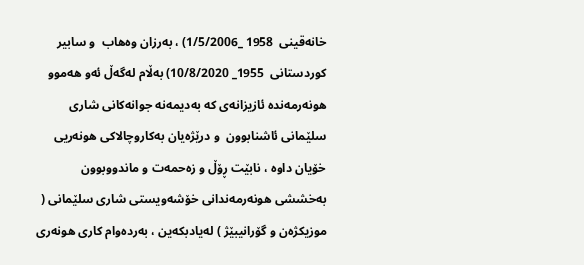خانه‌قينى  1958 _1/5/2006) ، به‌رزان وه‌هاب  و سابير كوردستانى  1955_ 10/8/2020) به‌ڵام له‌گه‌ڵ ئه‌و هه‌موو هونه‌رمه‌نده‌ ئازيزانه‌ى كه‌ به‌ديمه‌نه‌ جوانه‌كانى شارى سلێمانى ئاشنابوون  و درێژه‌يان به‌كاروچالاكى هونه‌ريى خۆيان داوه‌ ، نابێت ڕۆڵ و زه‌حمه‌ت و ماندووبوون به‌خششى هونه‌رمه‌ندانى خۆشه‌ويستى شارى سلێمانى ( موزيكژه‌ن و گۆرانيبێژ ) له‌يادبكه‌ين ، به‌رده‌وام كارى هونه‌رى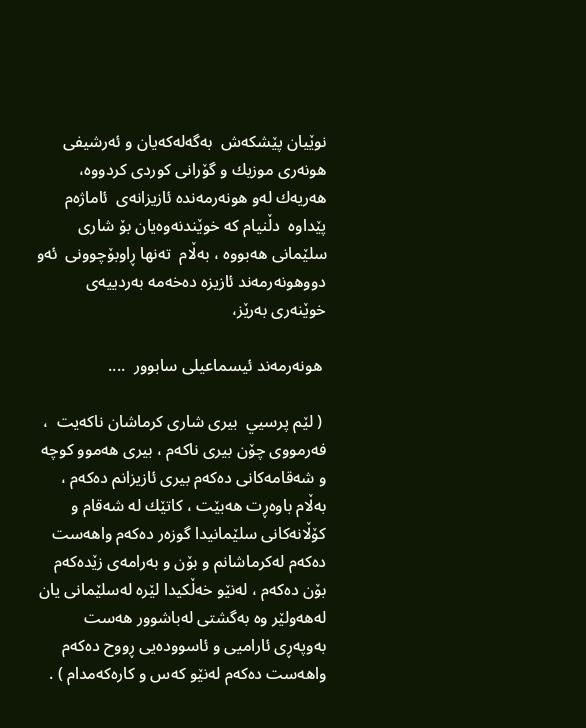نوێيان پێشكه‌ش  به‌گه‌له‌كه‌يان و ئه‌رشيفى هونه‌رى موزيك و گۆرانى كوردى كردووه‌،  هه‌ريه‌ك له‌و هونه‌رمه‌نده‌ ئازيزانه‌ى  ئاماژه‌م پێداوه‌  دڵنيام كه‌ خوێندنه‌وه‌يان بۆ شارى سلێمانى هه‌بووه‌ ، به‌ڵام  ته‌نها ڕاوبۆچوونى  ئه‌و دووهونه‌رمه‌ند ئازيزه‌ ده‌خه‌مه‌ به‌ردييه‌ى خوێنه‌رى به‌رێز،

 هونه‌رمه‌ند ئيسماعيلى سابوور  ....

 ( لێم پرسيي  بيرى شارى كرماشان ناكه‌يت  ، فەرمووی چۆن بیری ناكەم ، بیری هەموو كوچە و شەقامەكانی دەكەم بیری ئازیزانم دەكەم ، بەڵام باوەڕت هەبێت ، كاتێك لە شەقام و كۆڵانەكانی سلێمانیدا گوزەر دەكەم واهەست دەكەم لەكرماشانم و بۆن و بەرامەی زێدەكەم بۆن دەكەم ، لەنێو خەڵكیدا لێرە لەسلێمانی یان لەهەولێر وە بەگشتی لەباشوور هەست بەوپەڕی ئارامیی و ئاسوودەیی ڕووح دەكەم واهەست دەكەم لەنێو كەس و كارەكەمدام ) .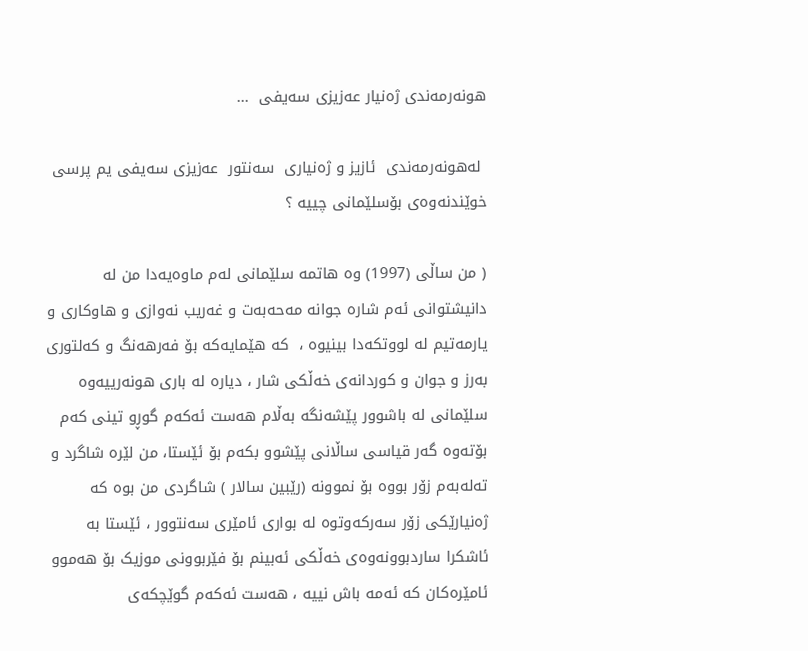هونه‌رمه‌ندى ژه‌نيار عه‌زيزى سه‌يفى  ...

 له‌هونه‌رمه‌ندى  ئازيز و ژه‌نيارى  سه‌نتور  عه‌زيزى سه‌يفى يم پرسى  خوێندنه‌وه‌ی بۆسلێمانى چييه‌ ؟

( من ساڵی (1997) وه‌ هاتمە سلێمانی لەم ماوەیەدا من لە دانیشتوانی ئەم شارە جوانە مەحەبەت و غەریب نەوازی و هاوکاری و یارمەتیم لە لووتکەدا بینیوە ،  کە هێمایەکە بۆ فەرهەنگ و کەلتوری بەرز و جوان و کوردانەی خەڵکی شار ، دیارە لە باری هونەرییەوە سلێمانی لە باشوور پێشەنگە بەڵام هەست ئەکەم گوڕو تینی کەم بۆتەوە گەر قیاسی ساڵانی پێشوو بکەم بۆ ئێستا، من لێرە شاگرد و تەلەبەم زۆر بووە بۆ نموونە (رێبین سالار ) شاگردی من بوە کە ژەنیارێکی زۆر سەرکەوتوە لە بواری ئامێری سەنتوور ، ئێستا بە ئاشکرا ساردبوونەوەی خەڵکی ئەبینم بۆ فێربوونی موزیک بۆ هەموو ئامێرەکان کە ئەمە باش نییە ، هەست ئەکەم گوێچکەی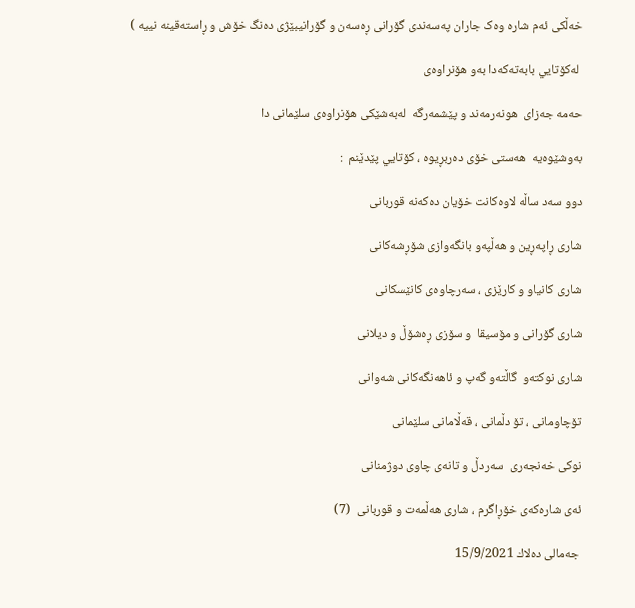خەڵکی ئەم شارە وەک جاران پەسەندی گۆرانی ڕەسەن و گۆرانیبێژی دەنگ خۆش و ڕاستەقینە نییە )

 له‌كۆتايي بابه‌ته‌كه‌دا به‌و هۆنراوه‌ى

حه‌مه‌ جه‌زاى  هونه‌رمه‌ند و پێشمه‌رگه‌  له‌به‌شێكى ‌هۆنراوه‌ى سلێمانى دا

به‌وشێوه‌يه‌  هه‌ستى خۆى ده‌ربڕيوه‌ ، كۆتايي پێدێنم  :

دوو سه‌د ساڵه‌ لاوه‌كانت خۆيان ده‌كه‌نه‌ قوربانى

شارى ڕاپه‌ڕين و هه‌ڵپه‌و بانگه‌وازى شۆڕشه‌كانى

شارى كانياو و كارێزی ، سه‌رچاوه‌ى كانێسكانى

شارى گۆرانى و مۆسيقا  و سۆزى ڕه‌شۆڵ و ديلانى

شارى نوكته‌و  گاڵته‌و گه‌پ و ئاهه‌نگه‌كانى شه‌وانى

تۆچاومانى ، تۆ دڵمانى ، قه‌ڵامانى سلێمانى

نوكى خه‌نجه‌رى  سه‌ردڵ و تانه‌ى چاوى دوژمنانى

ئه‌ى شاره‌كه‌ى خۆڕاگرم ، شارى هه‌ڵمه‌ت و قوربانى  (7)

 جه‌مالی ده‌لاك 15/9/2021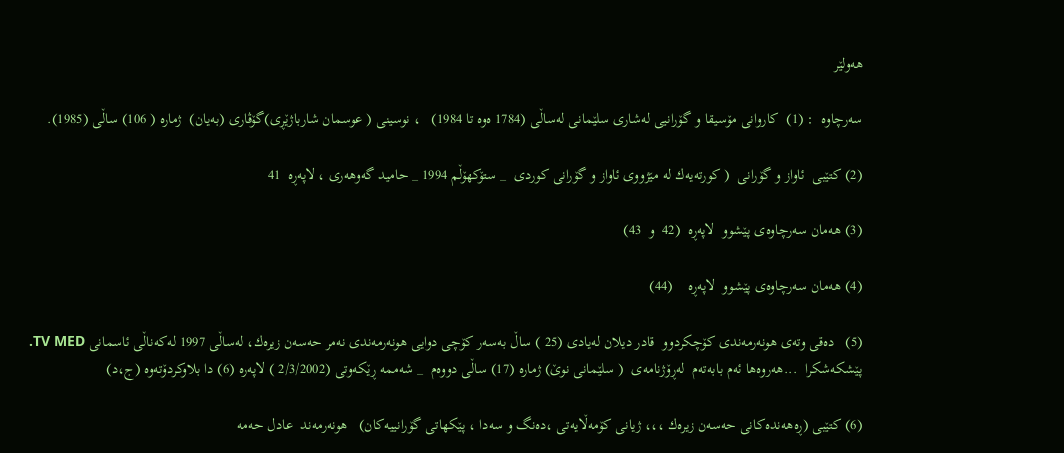هه‌ولێر

سه‌رچاوه‌  : (1)  كاروانی مۆسیقا و گۆرانیی له‌شاری سلێمانی له‌ساڵی (1784 ه‌وه‌ تا 1984)   ، نوسینی ( عوسمان شارباژێڕی)گۆڤاری (به‌یان)  ژماره‌ ( 106) ساڵی (1985).

(2) كتێبى  ئاواز و گۆرانى  ( كورته‌يه‌ك له‌ مێژووى ئاواز و گۆرانى كوردى  _ ستۆكهۆڵم 1994 _ حاميد گه‌وهه‌رى ، لاپه‌ڕه‌  41

(3) هه‌مان سه‌رچاوه‌ى پێشوو  لاپه‌ڕه‌  (42  و  43)

(4) هه‌مان سه‌رچاوه‌ى پێشوو  لاپه‌ڕه‌    (44)

(5)   ده‌قی وته‌ی هونه‌رمه‌ندی كۆچكردوو  قادر دیلان له‌یادی (25 ) ساڵ به‌سه‌ر كۆچی دوایی هونه‌رمه‌ندی نه‌مر حه‌سه‌ن زیره‌ك، له‌ساڵی 1997 له‌كه‌ناڵی ئاسمانی TV MED.  پێشكه‌شكرا  ...هه‌روه‌ها ئه‌م بابه‌ته‌م  له‌ڕۆژنامه‌ی  ( سلێمانی نوێ) ژماره‌ (17) ساڵی دووه‌م  _ شه‌ممه‌ ڕێكه‌وتی (2/3/2002 ) لاپه‌ره‌ (6) دا بلاوكردۆته‌وه‌ (ج،د)

(6) كتێبى (ڕه‌هه‌نده‌كانى حه‌سه‌ن زيره‌ك ،،، ژيانى كۆمه‌ڵايه‌تى ،ده‌نگ و سه‌دا ، پێكهاتى گۆرانييه‌كان)   هونه‌رمه‌ند  عادل حه‌مه‌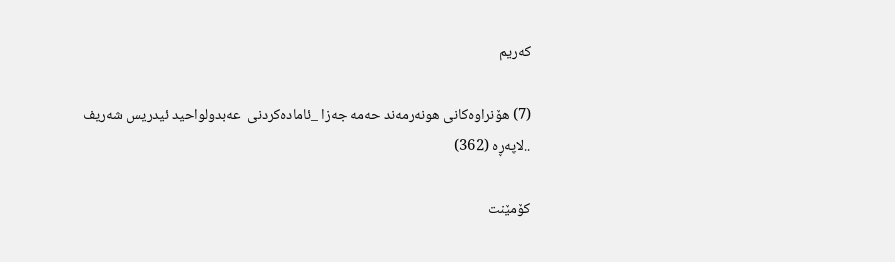كه‌ريم

(7) هۆنراوه‌كانى هونه‌رمه‌ند حه‌مه‌ جه‌زا _ئاماده‌كردنى  عه‌بدولواحيد ئيدريس شه‌ريف  ..لاپه‌ڕه‌ (362)

کۆمێنت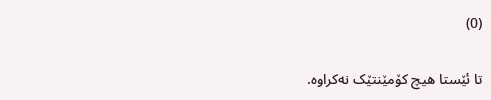(0)

تا ئێستا هیچ کۆمێنتێک نەکراوە.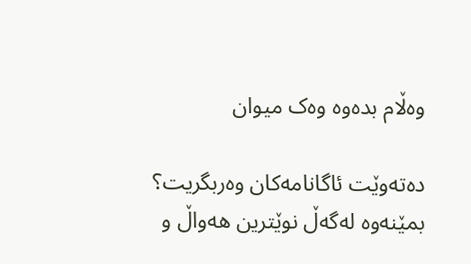وەڵام بدەوە وەک میوان

دەتەوێت ئاگانامەکان وەربگریت؟
بمێنەوە لەگەڵ نوێترین هەواڵ و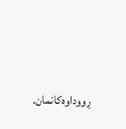ڕووداوەکانمان.